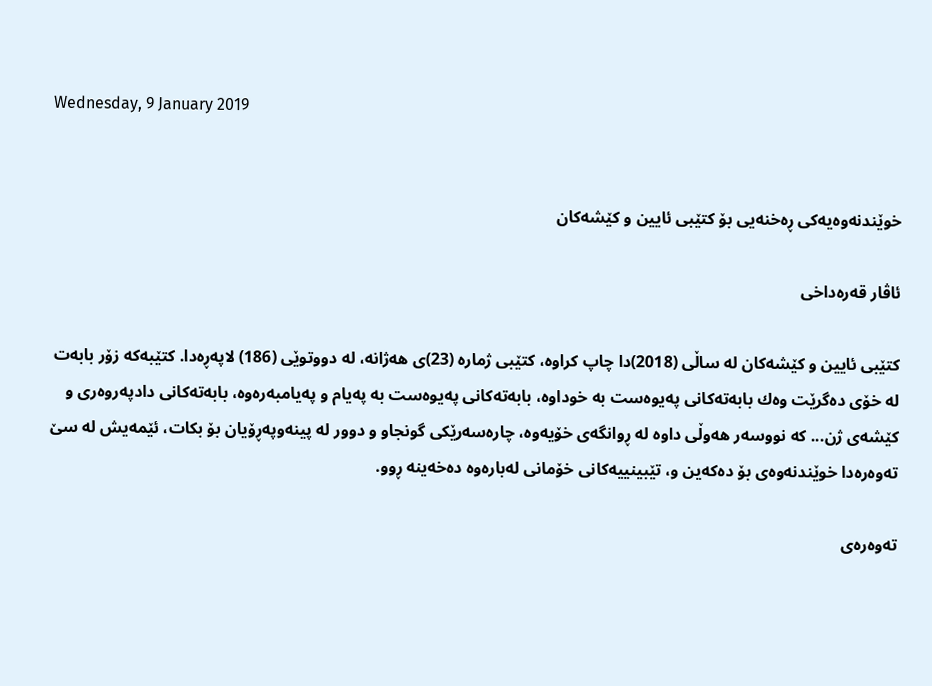Wednesday, 9 January 2019


خوێندنەوەیەکی ڕەخنەیی بۆ کتێبی ئایین و کێشەکان

ئاڤار قەرەداخی

کتێبی ئایین و کێشەکان لە ساڵی (2018)دا چاپ کراوە، کتێبی ژمارە (23)ی ھەژانە، لە دووتوێی (186) لاپەڕەدا. کتێبەکە زۆر بابەت لە خۆی دەگرێت وەك بابەتەکانی پەیوەست بە خوداوە، بابەتەکانی پەیوەست بە پەیام و پەیامبەرەوە، بابەتەکانی دادپەروەری و کێشەی ژن... کە نووسەر ھەوڵی داوە لە ڕوانگەی خۆیەوە، چارەسەرێکی گونجاو و دوور لە پینەوپەڕۆیان بۆ بکات، ئێمەیش لە سێ تەوەرەدا خوێندنەوەی بۆ دەکەین و، تێبینییەکانی خۆمانی لەبارەوە دەخەینە ڕوو.

تەوەرەی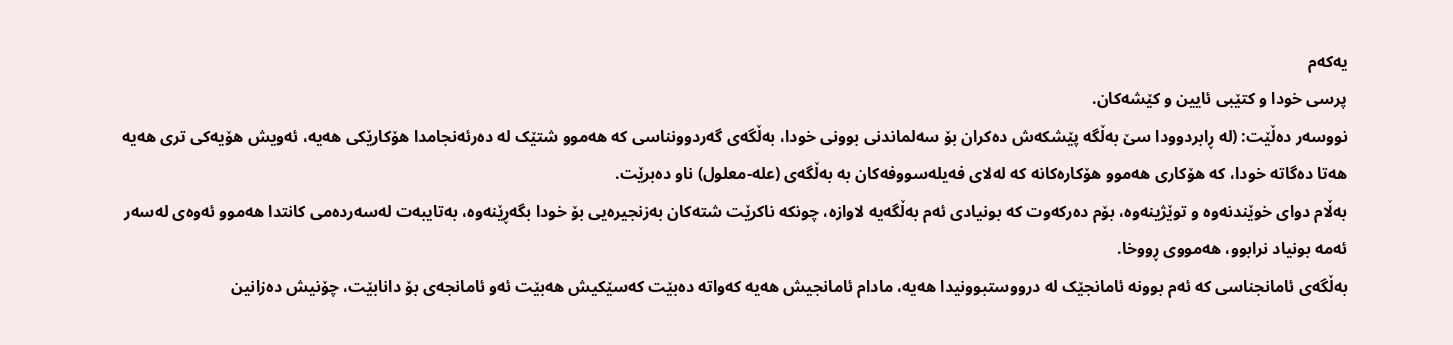یەکەم
پرسی خودا و کتێبی ئایین و کێشەکان.
نووسەر دەڵێت: (لە ڕابردوودا سێ بەڵگە پێشکەش دەکران بۆ سەلماندنی بوونی خودا، بەڵگەی گەردوونناسی کە ھەموو شتێک لە دەرئەنجامدا ھۆکارێکی ھەیە، ئەویش ھۆیەکی تری ھەیە ھەتا دەگاتە خودا، کە ھۆکاری ھەموو ھۆکارەکانە کە لەلای فەیلەسووفەکان بە بەڵگەی (علە-معلول) ناو دەبرێت.
بەڵام دوای خوێندنەوە و توێژینەوە، بۆم دەرکەوت کە بونیادی ئەم بەڵگەیە لاوازە، چونکە ناکرێت شتەکان بەزنجیرەیی بۆ خودا بگەڕێنەوە، بەتایبەت لەسەردەمی کانتدا ھەموو ئەوەی لەسەر ئەمە بونیاد نرابوو، ھەمووی ڕووخا.
بەڵگەی ئامانجناسی کە ئەم بوونە ئامانجێک لە درووستبوونیدا ھەیە، مادام ئامانجیش ھەیە کەواتە دەبێت کەسێکیش ھەبێت ئەو ئامانجەی بۆ دانابێت، چۆنیش دەزانین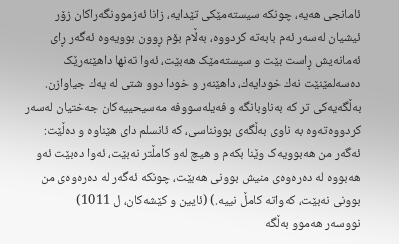ئامانجی ھەیە، چونکە سیستەمێکی تێدایە، زانا ئەزموونگەراکان زۆر ئیشیان لەسەر ئەم بابەتە کردووە، بەڵام بۆم ڕوون بوویەوە ئەگەر ڕای ئەمانەیش ڕاست بێت و سیستەمێک ھەبێت، ئەوا تەنھا داھێنەرێک دەسەلمێنێت نەك خودایەك، داھێنەر و خودا دوو شتی لە یەك جیاوازن.
بەڵگەیەکی تر کە بەناوبانگە و فەیلەسووفە مەسیحییەکان جەختیان لەسەر کردووەتەوە بە ناوی بەڵگەی بوونناسی، کە ئانسلم دای ھێناوە و دەڵێت: ئەگەر من ھەبوویەک وێنا بکەم و ھیچ لەو کامڵتر نەبێت، ئەوا دەبێت ئەو ھەبووە لە دەرەوەی منیش بوونی ھەبێت، چونکە ئەگەر لە دەرەوەی من بوونی نەبێت، کەواتە کامڵ نییە.) (ئایین و کێشەکان، ل 1011)
نووسەر ھەموو بەڵگە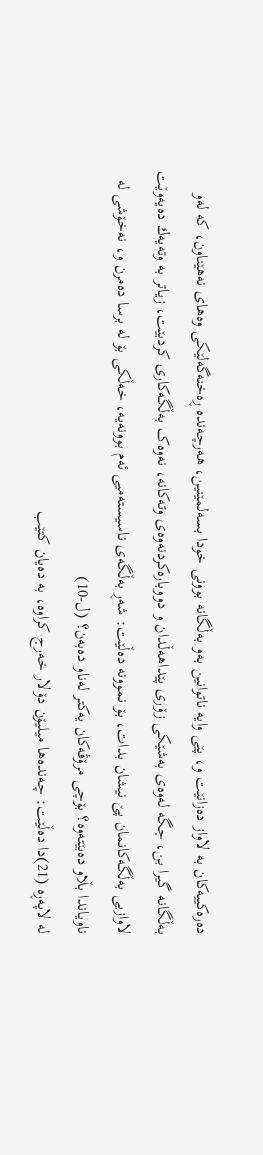دەرەکییەکان بە لاواز دەزانێت و، پێی وایە ناتوانین بەو بەڵگانە بوونی خودا بسەلمێنین، ھەرچەندە ڕەخنەگەلێکی وەھای نەھێناون، کە لەو بەڵگانە گیرا بن، جگە لەوەی بەشێکی زۆری پێداھەڵدان و دووبارەکردنەوەی وتەکانە، نەوەک بەڵگەکاری کردبێت، زیاتر بە وتەیەك دەیەوێت لاوازیی بەڵگەکانمان پێ نیشان بدات، بۆ نموونە دەڵێت: شەڕ بەڵگەی ناسیستەمیی ئەم بوونەیە، خەڵکی بۆ لە برسا دەمرن و، نەخۆشی لە ناویاندا بڵاو دەبێتەوە؟ بۆچی مرۆڤەکان یەکتر لەناو دەبەن؟ (ل-10)
لە لاپەڕە (21)دا دەڵێت: چەندەھا میلیۆن دۆلار خەرج کراوە، بە دەیان کتێب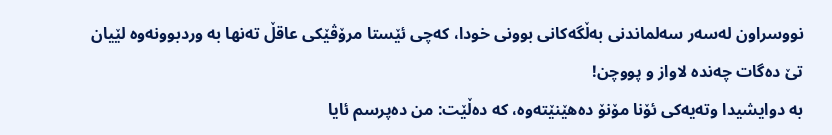نووسراون لەسەر سەلماندنی بەڵگەکانی بوونی خودا، کەچی ئێستا مرۆڤێکی عاقڵ تەنھا بە وردبوونەوە لێیان تێ دەگات چەندە لاواز و پووچن!
بە دوایشیدا وتەیەکی ئۆنا مۆنۆ دەھێنێتەوە، کە دەڵێت: من دەپرسم ئایا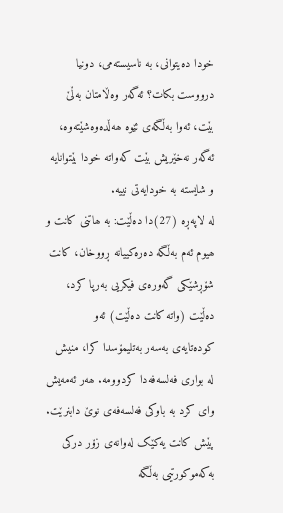خودا دەیتوانی، بە ناسیستەمی، دونیا درووست بکات؟ ئەگەر وەڵامتان بەڵێ بێت، ئەوا بەڵگەی ئێوە ھەڵدەوەشێتەوە، ئەگەر نەخێریش بێت کەواتە خودا بێتوانایە و شایستە بە خودایەتی نییە.
لە لاپەڕە (27)دا دەڵێت: بە ھاتنی کانت و ھیوم ئەم بەڵگە دەرەکییانە ڕووخان، کانت شۆڕشێکی گەورەی فیکریی بەرپا کرد، دەڵێت (واتە کانت دەڵێت) ئەو کودەتایەی بەسەر بەتلیمۆسدا کرا، منیش لە بواری فەلسەفەدا کردوومە. ھەر ئەمەیش وای کرد بە باوکی فەلسەفەی نوێ دابنرێت. پێش کانت یەکێک لەوانەی زۆر درکی بەکەموکورتیی بەڵگە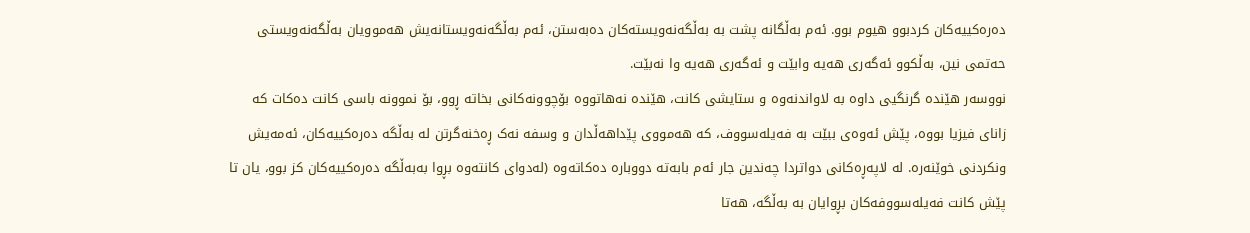دەرەکییەکان کردبوو ھیوم بوو. ئەم بەڵگانە پشت بە بەڵگەنەویستەکان دەبەستن، ئەم بەڵگەنەویستانەیش ھەموویان بەڵگەنەویستی حەتمی نین، بەڵکوو ئەگەری ھەیە وابێت و ئەگەری ھەیە وا نەبێت.
نووسەر ھێندە گرنگیی داوە بە لاواندنەوە و ستایشی کانت، ھێندە نەھاتووە بۆچوونەکانی بخاتە ڕوو، بۆ نموونە باسی کانت دەکات کە زانای فیزیا بووە، پێش ئەوەی ببێت بە فەیلەسووف، کە ھەمووی پێداھەڵدان و وسفە نەک ڕەخنەگرتن لە بەڵگە دەرەکییەکان، ئەمەیش ونکردنی خوێنەرە. لە لاپەڕەکانی دواتردا چەندین جار ئەم بابەتە دووبارە دەکاتەوە (لەدوای کانتەوە بڕوا بەبەڵگە دەرەکییەکان کز بوو، یان تا پێش کانت فەیلەسووفەکان بڕوایان بە بەڵگە، ھەتا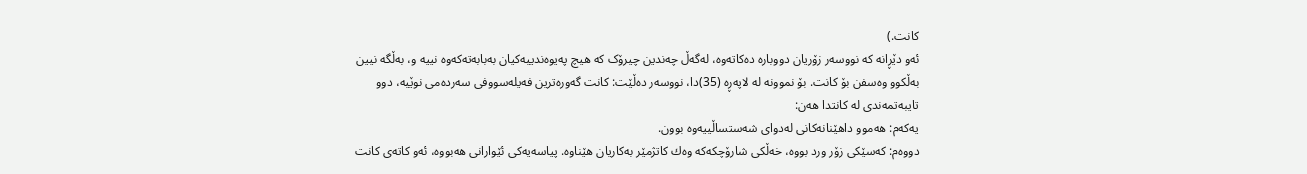کانت.)
ئەو دێڕانە کە نووسەر زۆریان دووبارە دەکاتەوە، لەگەڵ چەندین چیرۆک کە ھیچ پەیوەندییەکیان بەبابەتەکەوە نییە و، بەڵگە نیین بەڵکوو وەسفن بۆ کانت. بۆ نموونە لە لاپەڕە (35)دا، نووسەر دەڵێت: کانت گەورەترین فەیلەسووفی سەردەمی نوێیە، دوو تایبەتمەندی لە کانتدا ھەن:
یەکەم: ھەموو داھێنانەکانی لەدوای شەستساڵییەوە بوون.
دووەم: کەسێکی زۆر ورد بووە، خەڵکی شارۆچکەکە وەك کاتژمێر بەکاریان ھێناوە. پیاسەیەکی ئێوارانی ھەبووە، ئەو کاتەی کانت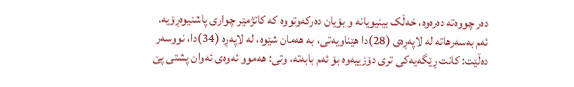دەر چووەتە دەرەوە، خەڵک بینیویانە و بۆیان دەرکەوتووە کە کاتژمێر چواری پاشنیوەڕۆیە.
ئەم بەسەرھاتە لە لاپەڕەی (28)دا ھێناویەتی، بە ھەمان شێوە، لە لاپەڕە (34)دا، نووسەر دەڵێت: کانت ڕێگەیەکی تری دۆزییەوە بۆ ئەم بابەتە، وتی: ھەموو ئەوەی ئەوان پشتی پێ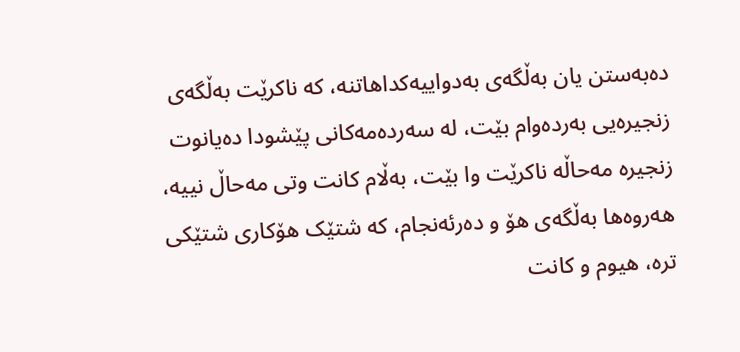دەبەستن یان بەڵگەی بەدواییەکداھاتنە، کە ناکرێت بەڵگەی زنجیرەیی بەردەوام بێت، لە سەردەمەکانی پێشودا دەیانوت زنجیرە مەحاڵە ناکرێت وا بێت، بەڵام کانت وتی مەحاڵ نییە، ھەروەھا بەڵگەی ھۆ و دەرئەنجام، کە شتێک ھۆکاری شتێکی ترە، ھیوم و کانت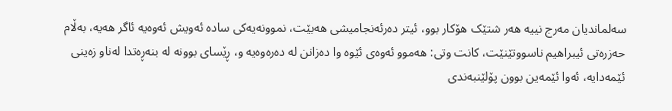سەلماندیان مەرج نییە ھەر شتێک ھۆکار بوو، ئیتر دەرئەنجامیشی ھەبێت، نموونەیەکی سادە ئەویش ئەوەیە ئاگر ھەیە، بەڵام حەزرەتی ئیبراھیم ناسووتێنێت، کانت وتی: ھەموو ئەوەی ئێوە وا دەزانن لە دەرەوەیە و، ڕێسای بوونە لە بنەڕەتدا لەناو زەینی ئێمەدایە، ئەوا ئێمەین بوون پۆلێنبەندی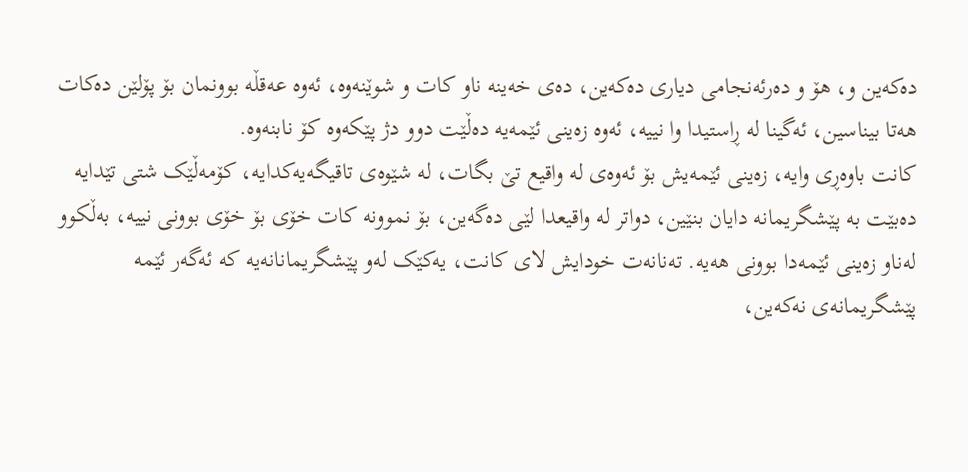دەکەین و، ھۆ و دەرئەنجامی دیاری دەکەین، دەی خەینە ناو کات و شوێنەوە، ئەوە عەقڵە بوونمان بۆ پۆلێن دەکات ھەتا بیناسین، ئەگینا لە ڕاستیدا وا نییە، ئەوە زەینی ئێمەیە دەڵێت دوو دژ پێکەوە کۆ نابنەوە.
کانت باوەڕی وایە، زەینی ئێمەیش بۆ ئەوەی لە واقیع تێ بگات، لە شێوەی تاقیگەیەکدایە، کۆمەڵێک شتی تێدایە دەبێت بە پێشگریمانە دایان بنێین، دواتر لە واقیعدا لێی دەگەین، بۆ نموونە کات خۆی بۆ خۆی بوونی نییە، بەڵکوو لەناو زەینی ئێمەدا بوونی ھەیە. تەنانەت خودایش لای کانت، یەکێک لەو پێشگریمانانەیە کە ئەگەر ئێمە پێشگریمانەی نەکەین،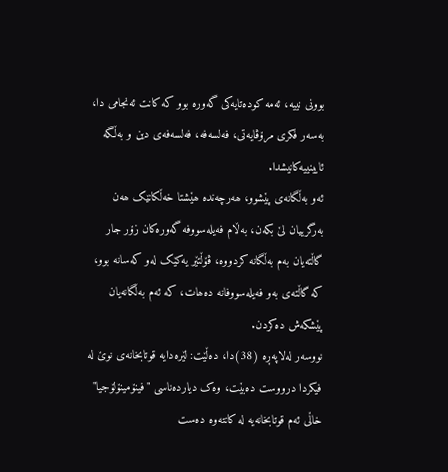بوونی نییە، ئەمە کودەتایەکی گەورە بوو کە کانت ئەنجامی دا، بەسەر فکری مرۆڤایەتی، فەلسەفە، فەلسەفەی دین و بەڵگە ئایینییەکانیشدا.
ئەو بەڵگانەی پێشوو، ھەرچەندە ھێشتا خەڵکانێک ھەن بەرگرییان لێ بکەن، بەڵام فەیلەسووفە گەورەکان زۆر جار گاڵتەیان بەم بەڵگانە کردووە، ڤۆڵتێر یەکێک لەو کەسانە بوو، کە گاڵتەی بەو فەیلەسووفانە دەھات، کە ئەم بەڵگانەیان پێشکەش دەکردن.
نووسەر لەلاپەڕە (38)دا، دەڵێت: لێرەدایە قوتابخانەی نوێ لە فیکردا درووست دەبێت، وەک دیاردەناسی "فینۆمینۆلۆجیا" خاڵی ئەم قوتابخانەیە لە کانتەوە دەست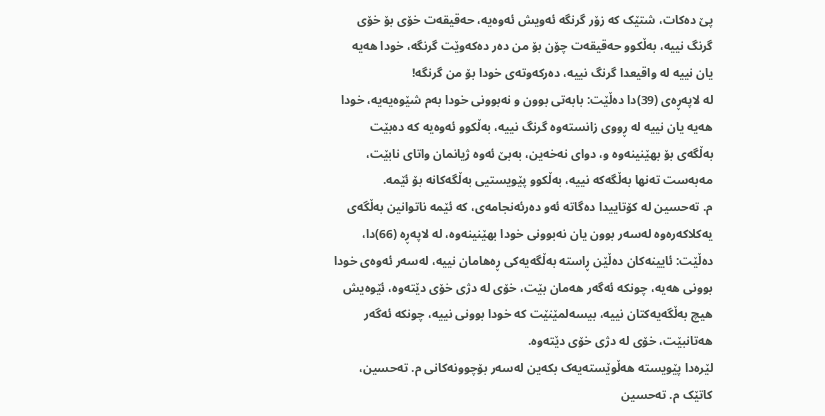پێ دەکات، شتێک کە زۆر گرنگە ئەویش ئەوەیە، حەقیقەت خۆی بۆ خۆی گرنگ نییە، بەڵکوو حەقیقەت چۆن بۆ من دەر دەکەوێت گرنگە، خودا ھەیە یان نییە لە واقیعدا گرنگ نییە، دەرکەوتەی خودا بۆ من گرنگە!
لە لاپەڕەی (39)دا دەڵێت: بابەتی بوون و نەبوونی خودا بەم شێوەیەیە، خودا ھەیە یان نییە لە ڕووی زانستەوە گرنگ نییە، بەڵکوو ئەوەیە کە دەبێت بەڵگەی بۆ بھێنینەوە و، دوای نەخەین، بەبێ ئەوە ژیانمان واتای نابێت، مەبەست تەنھا بەڵگەکە نییە، بەڵکوو پێویستیی بەڵگەکانە بۆ ئێمە.
م. تەحسین لە کۆتاییدا دەگاتە ئەو دەرئەنجامەی، کە ئێمە ناتوانین بەڵگەی یەکلاکەرەوە لەسەر بوون یان نەبوونی خودا بھێنینەوە، لە لاپەڕە (66)دا، دەڵێت: ئایینەکان دەڵێن ڕاستە بەڵگەیەکی ڕەھامان نییە، لەسەر ئەوەی خودا بوونی ھەیە، چونکە ئەگەر ھەمان بێت، خۆی لە دژی خۆی دێتەوە، ئێوەیش ھیچ بەڵگەیەکتان نییە، بیسەلمێنێت کە خودا بوونی نییە، چونکە ئەگەر ھەتانبێت، خۆی لە دژی خۆی دێتەوە.
لێرەدا پێویستە ھەڵوێستەیەک بکەین لەسەر بۆچوونەکانی م. تەحسین، کاتێک م. تەحسین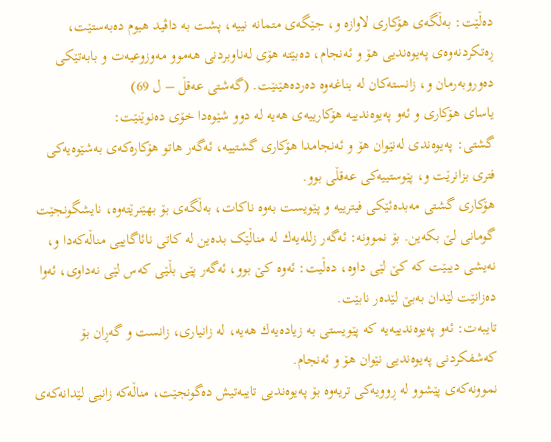دەڵێت: بەڵگەی ھۆکاری لاوازە و، جێگەی متمانە نییە، پشت بە داڤید ھیوم دەبەستێت، ڕەتکردنەوەی پەیوەندیی ھۆ و ئەنجام، دەبێتە ھۆی لەناوبردنی ھەموو مەوزوعیەت و بابەتێکی دەوروبەرمان و، زانستەکان لە بناغەوە دەردەھێنێت. (گەشتی عەقڵ – ل 69)
یاسای ھۆکاری و ئەو پەیوەندییە ھۆکارییەی ھەیە لە دوو شێوەدا خۆی دەنوێنێت:
گشتی: پەیوەندی لەنێوان ھۆ و ئەنجامدا ھۆکاری گشتییە، ئەگەر ھاتو ھۆکارەکەی بەشێوەیەکی فتری بزانرێت و، پێوستییەکی عەقڵی بوو.
ھۆکاری گشتی مەبدەئێکی فیترییە و پێویست بەوە ناکات، بەڵگەی بۆ بھێنرێتەوە، نایشگونجێت گومانی لێ بکەین. بۆ نموونە: ئەگەر زللەیەك لە مناڵێک بدەین لە کاتی نائاگاییی مناڵەکەدا و، نەیشی دیبێت کە کێ لێی داوە، دەڵیت: ئەوە کێ بوو، ئەگەر پێی بڵێی کەس لێی نەداوی، ئەوا دەزانێت لێدان بەبێ لێدەر نابێت.
تایبەت: ئەو پەیوەندییەیە کە پێویستی بە زیادەیەك ھەیە، لە زانیاری، زانست و گەڕان بۆ کەشفکردنی پەیوەندیی نێوان ھۆ و ئەنجام.
نموونەکەی پێشوو لە ڕوویەکی تریەوە بۆ پەیوەندیی تایبەتیش دەگونجێت، مناڵەکە زانیی لێدانەکەی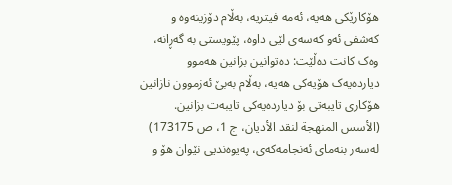ھۆکارێکی ھەیە، ئەمە فیتریە، بەڵام دۆزینەوە و کەشفی ئەو کەسەی لێی داوە، پێویستی بە گەڕانە، وەک کانت دەڵێت: دەتوانین بزانین ھەموو دیاردەیەک ھۆیەکی ھەیە، بەڵام بەبێ ئەزموون نازانین ھۆکاری تایبەتی بۆ دیاردەیەکی تایبەت بزانین. (الأسس المنھجة لنقد الأدیان، ج 1، ص 173175)
لەسەر بنەمای ئەنجامەکەی، پەیوەندیی نێوان ھۆ و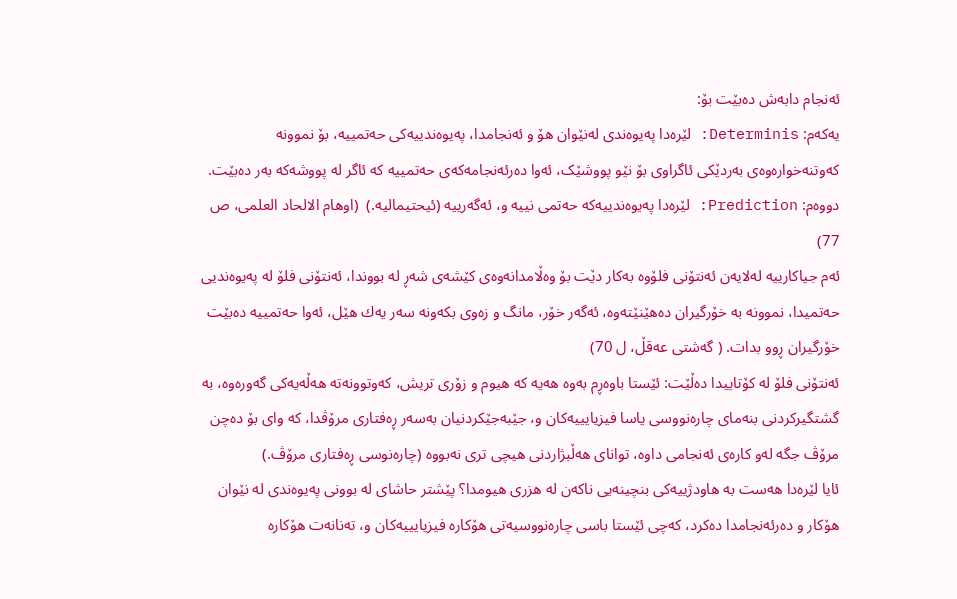ئەنجام دابەش دەبێت بۆ:
یەکەم: Determinis: لێرەدا پەیوەندی لەنێوان ھۆ و ئەنجامدا، پەیوەندییەکی حەتمییە، بۆ نموونە کەوتنەخوارەوەی بەردێکی ئاگراوی بۆ نێو پووشێک، ئەوا دەرئەنجامەکەی حەتمییە کە ئاگر لە پووشەکە بەر دەبێت.
دووەم: Prediction: لێرەدا پەیوەندییەکە حەتمی نییە و، ئەگەرییە (ئیحتیمالیە.)  (اوھام الالحاد العلمی، ص 77)
ئەم جیاکارییە لەلایەن ئەنتۆنی فلۆوە بەکار دێت بۆ وەڵامدانەوەی کێشەی شەڕ لە بووندا، ئەنتۆنی فلۆ لە پەیوەندیی حەتمیدا، نموونە بە خۆرگیران دەھێنێتەوە، ئەگەر خۆر، مانگ و زەوی بکەونە سەر یەك ھێل، ئەوا حەتمییە دەبێت خۆرگیران ڕوو بدات. ( گەشتی عەقڵ، ل 70)
ئەنتۆنی فلۆ لە کۆتاییدا دەڵێت: ئێستا باوەڕم بەوە ھەیە کە ھیوم و زۆری تریش، کەوتوونەتە ھەڵەیەکی گەورەوە، بە گشتگیرکردنی بنەمای چارەنووسی یاسا فیزیایییەکان و، جێبەجێکردنیان بەسەر ڕەفتاری مرۆڤدا، کە وای بۆ دەچن مرۆڤ جگە لەو کارەی ئەنجامی داوە، توانای ھەڵبژاردنی ھیچی تری نەبووە (چارەنوسی ڕەفتاری مرۆڤ.)
ئایا لێرەدا ھەست بە ھاودژییەکی بنچینەیی ناکەن لە ھزری ھیومدا؟ پێشتر حاشای لە بوونی پەیوەندی لە نێوان ھۆکار و دەرئەنجامدا دەکرد، کەچی ئێستا باسی چارەنووسیەتی ھۆکارە فیزیایییەکان و، تەنانەت ھۆکارە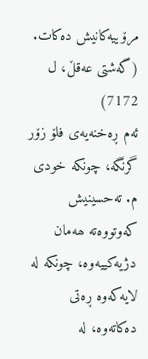مرۆییەکانیش دەکات. (گەشتی عەقڵ، ل 7172)
ئەم ڕەخنەیەی فلۆ زۆر گرنگە، چونکە خودی م. تەحسینیش کەوتووەتە ھەمان دژیەکییەوە، چونکە لە لایەکەوە ڕەتی دەکاتەوە، لە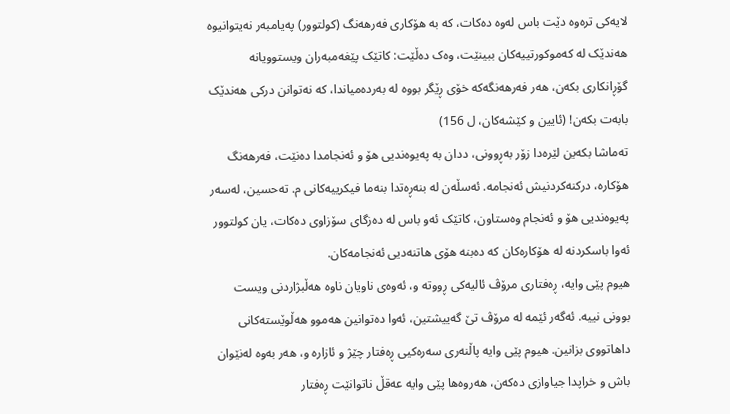لایەکی ترەوە دێت باس لەوە دەکات، کە بە ھۆکاری فەرھەنگ (کولتوور) پەیامبەر نەیتوانیوە ھەندێک لە کەموکورتییەکان ببینێت، وەک دەڵێت: کاتێک پێغەمبەران ویستوویانە گۆڕانکاری بکەن، ھەر فەرھەنگەکە خۆی ڕێگر بووە لە بەردەمیاندا، کە نەتوانن درکی ھەندێک بابەت بکەن! (ئایین و کێشەکان، ل 156)
تەماشا بکەین لێرەدا زۆر بەڕوونی، ددان بە پەیوەندیی ھۆ و ئەنجامدا دەنێت، فەرھەنگ ھۆکارە، درکنەکردنیش ئەنجامە. ئەسڵەن لە بنەڕەتدا بنەما فیکرییەکانی م. تەحسین، لەسەر پەیوەندیی ھۆ و ئەنجام وەستاون، کاتێک ئەو باس لە دەزگای سۆزاوی دەکات، یان کولتوور ئەوا باسکردنە لە ھۆکارەکان کە دەبنە ھۆی ھاتنەدیی ئەنجامەکان.
ھیوم پێی وایە، ڕەفتاری مرۆڤ ئالیەکی ڕووتە و، ئەوەی ناویان ناوە ھەڵبژاردنی ویست بوونی نییە. ئەگەر ئێمە لە مرۆڤ تێ گەییشتین، ئەوا دەتوانین ھەموو ھەڵوێستەکانی داھاتووی بزانین. ھیوم پێی وایە پاڵنەری سەرەکیی ڕەفتار چێژ و ئازارە و، ھەر بەوە لەنێوان باش و خراپدا جیاوازی دەکەن، ھەروەھا پێی وایە عەقڵ ناتوانێت ڕەفتار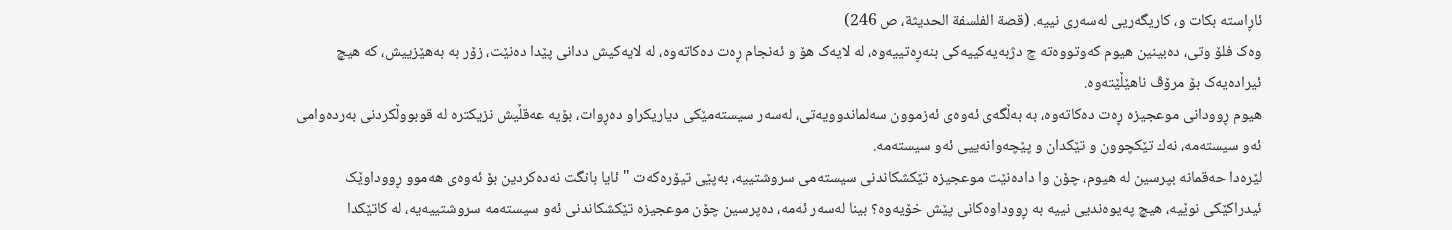ئاڕاستە بکات و، کاریگەریی لەسەری نییە. (قصة الفلسفة الحدیثة، ص 246)
وەک فلۆ وتی، دەبینین ھیوم کەوتووەتە چ دژبەیەکییەکی بنەڕەتییەوە، لە لایەک ھۆ و ئەنجام ڕەت دەکاتەوە، لە لایەکیش ددانی پێدا دەنێت، زۆر بە بەھێزییش، کە ھیچ ئیرادەیەک بۆ مرۆڤ ناھێڵێتەوە.
ھیوم ڕوودانی موعجیزە ڕەت دەکاتەوە، بە بەڵگەی ئەوەی ئەزموون سەلماندوویەتی، لەسەر سیستەمێکی دیاریکراو دەڕوات، بۆیە عەقڵیش نزیکترە لە قوبووڵکردنی بەردەوامی ئەو سیستەمە، نەك تێکچوون و تێکدان و پێچەوانەییی ئەو سیستەمە.
لێرەدا حەقمانە بپرسین لە ھیوم، چۆن وا دادەنێت موعجیزە تێکشکاندنی سیستەمی سروشتییە، بەپێی تیۆرەکەت "ئایا بانگت نەدەکردین بۆ ئەوەی ھەموو ڕووداوێک ئیدراکێکی نوێیە، ھیچ پەیوەندیی نییە بە ڕووداوەکانی پێش خۆیەوە؟ بینا لەسەر ئەمە، دەپرسین چۆن موعجیزە تێکشکاندنی ئەو سیستەمە سروشتییەیە، لە کاتێکدا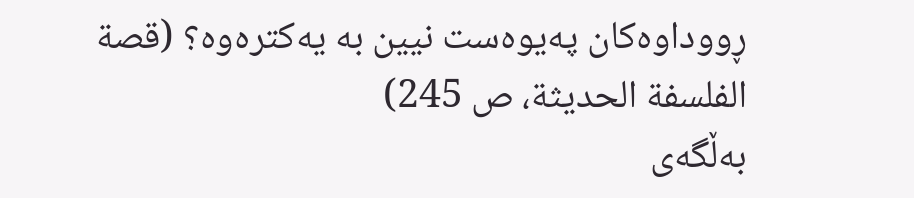ڕووداوەکان پەیوەست نیین بە یەکترەوە؟ (قصة الفلسفة الحدیثة، ص 245)
بەڵگەی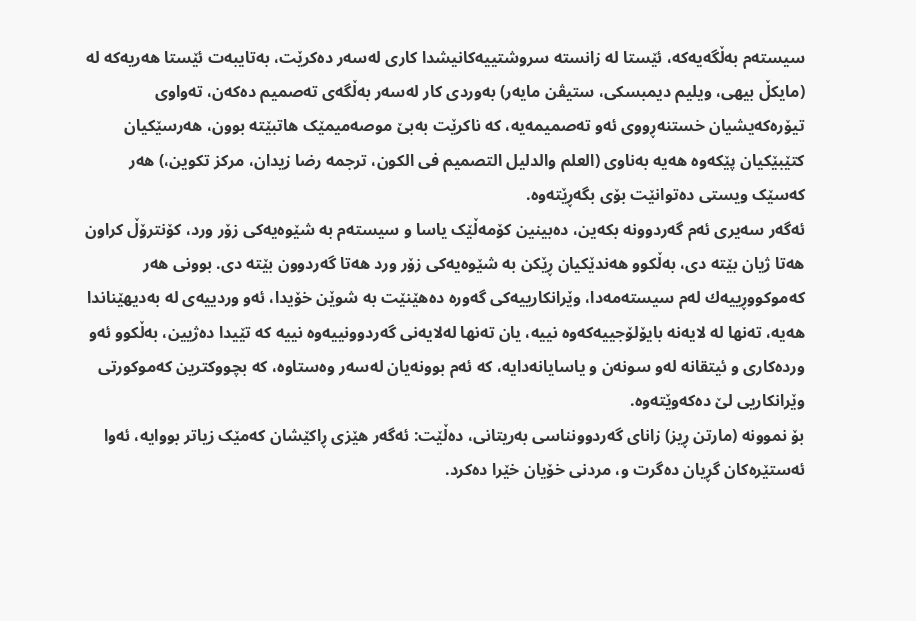سیستەم بەڵگەیەکە، ئێستا لە زانستە سروشتییەکانیشدا کاری لەسەر دەکرێت، بەتایبەت ئێستا ھەریەکە لە (مایکڵ بیھی، ویلیم دیمبسکی، ستیڤن مایەر) بەوردی کار لەسەر بەڵگەی تەصمیم دەکەن، تەواوی تیۆرەکەیشیان خستنەڕووی ئەو تەصمیمەیە، کە ناکرێت بەبێ موصەمیمێک ھاتبێتە بوون، ھەرسێکیان کتێبێکیان پێکەوە ھەیە بەناوی (العلم والدلیل التصمیم فی الکون، ترجمە رضا زیدان، مرکز تکوین،) ھەر کەسێک ویستی دەتوانێت بۆی بگەڕێتەوە.
ئەگەر سەیری ئەم گەردوونە بکەین، دەبینین کۆمەڵێک یاسا و سیستەم بە شێوەیەکی زۆر ورد، کۆنترۆڵ کراون ھەتا ژیان بێتە دی، بەڵکوو ھەندێکیان ڕێکن بە شێوەیەکی زۆر ورد ھەتا گەردوون بێتە دی. بوونی ھەر کەموکووڕییەك لەم سیستەمەدا، وێرانکارییەکی گەورە دەھێنێت بە شوێن خۆیدا، ئەو وردییەی لە بەدیھێناندا ھەیە، تەنھا لە لایەنە بایۆلۆجییەکەوە نییە، یان تەنھا لەلایەنی گەردوونییەوە نییە کە تێیدا دەژیین، بەڵکوو ئەو وردەکاری و ئیتقانە لەو سونەن و یاسایانەدایە، کە ئەم بوونەیان لەسەر وەستاوە، کە بچووکترین کەموکورتی وێرانکاریی لێ دەکەوێتەوە.
بۆ نموونە (مارتن ڕیز) زانای گەردوونناسی بەریتانی، دەڵێت: ئەگەر ھێزی ڕاکێشان کەمێک زیاتر بووایە، ئەوا ئەستێرەکان گڕیان دەگرت و، مردنی خۆیان خێرا دەکرد.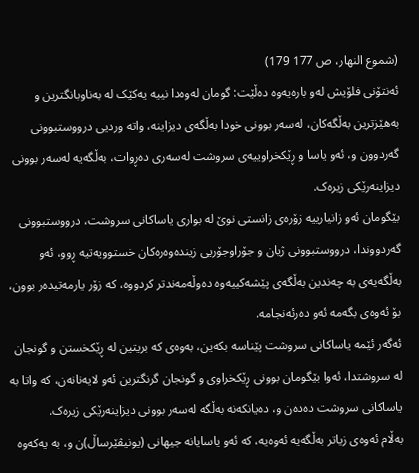(شموع النھار، ص 177 179)
ئەنتۆنی فلۆیش لەو بارەیەوە دەڵێت: گومان لەوەدا نییە یەکێک لە بەناوبانگترین و بەھێزترین بەڵگەکان، لەسەر بوونی خودا بەڵگەی دیزاینە، واتە وردیی درووستبوونی گەردوون و، ئەو یاسا و ڕێکخراوییەی سروشت لەسەری دەڕوات، بەڵگەیە لەسەر بوونی دیزاینەرێکی زیرەک.
بێگومان ئەو زانیارییە زۆرەی زانستی نوێ لە بواری یاساکانی سروشت، درووستبوونی گەردووندا، درووستبوونی ژیان و جۆراوجۆریی زیندەوەرەکان خستوویەتیە ڕوو، ئەو بەڵگەیەی بە چەندین بەڵگەی پێشەکییەوە دەوڵەمەندتر کردووە، کە زۆر یارمەتیدەر بوون، بۆ ئەوەی بگەمە ئەو دەرئەنجامە.
ئەگەر ئێمە یاساکانی سروشت پێناسە بکەین، بەوەی کە بریتین لە ڕێکخستن و گونجان لە سروشتدا، ئەوا بێگومان بوونی ڕێکخراوی و گونجان گرنگترین ئەو لایەنانەن، کە واتا بە یاساکانی سروشت دەدەن و، دەیانکەنە بەڵگە لەسەر بوونی دیزاینەرێکی زیرەک.
بەڵام ئەوەی زیاتر بەڵگەیە ئەوەیە، کە ئەو یاسایانە جیھانی (یونیڤێرساڵ)ن و، بە یەکەوە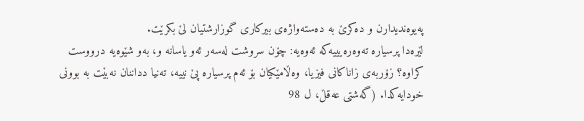پەیوەندیدارن و دەکرێ بە دەستەواژەی بیرکاری گوزارشتیان لێ بکرێت.
لێرەدا پرسیارە تەوەرەیییەکە ئەوەیە: چۆن سروشت لەسەر ئەو یاسانە و، بەو شێوەیە درووست کراوە؟ زۆربەی زاناکانی فیزیا، وەڵامێکیان بۆ ئەم پرسیارە پێ نییە، تەنیا دداننان نەبێت بە بوونی خودایەکدا. (گەشتی عەقڵ، ل 98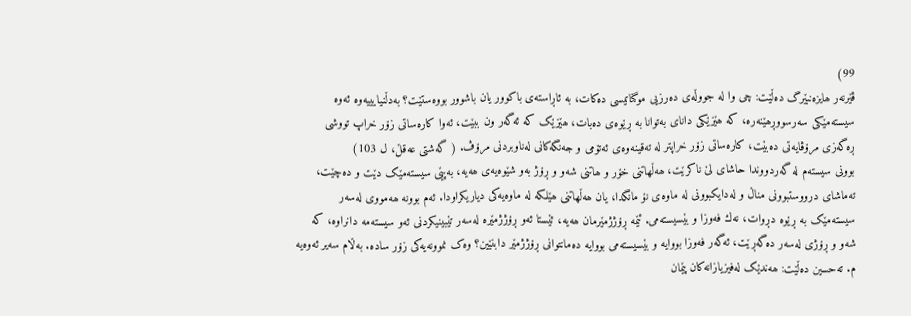99)
ڤێرنەر ھایزەنبێرگ دەڵێت: چی وا لە جووڵەی دەرزیی موگناتیسی دەکات، بە ئاڕاستەی باکوور یان باشوور بووەستێت؟ بەدڵنیایییەوە ئەوە سیستەمێکی سەرسووڕھێنەرە، کە ھێزێکی دانای بەتوانا بە ڕێوەی دەبات، ھێزێک کە ئەگەر ون ببێت، ئەوا کارەساتی زۆر خراپ تووشی ڕەگەزی مرۆڤایەتی دەبێت، کارەساتی زۆر خراپتر لە تەقینەوەی ئەتۆمی و جەنگەکانی لەناوبردنی مرۆڤ. ( گەشتی عەقڵ، ل 103)
بوونی سیستەم لە گەردووندا حاشای لێ ناکرێت، ھەڵھاتنی خۆر و ھاتنی شەو و ڕۆژ بەو شێوەیەی ھەیە، بەپێی سیستەمێک دێت و دەچێت، تەماشای درووستبوونی مناڵ و لەدایکبوونی لە ماوەی نۆ مانگدا، یان ھەڵھاتنی ھێلکە لە ماوەیەکی دیاریکراودا. ئەم بوونە ھەمووی لەسەر سیستەمێک بە ڕێوە دڕوات، نەك فەوزا و بێسیستەمی. ئێمە ڕۆژژمێرمان ھەیە، ئێستا ئەو ڕۆژژمێرە لەسەر تێبینیکردنی ئەو سیستەمە دانراوە، کە شەو و ڕۆژی لەسەر دەگەڕێت، ئەگەر فەوزا بووایە و بێسیستەمی بووایە دەمانتوانی ڕۆژژمێر دابنێین؟ وەک نموونەیەکی زۆر سادە. بەڵام سەیر ئەوەیە م. تەحسین دەڵێت: ھەندێک لەفیزیازانەکان پێمان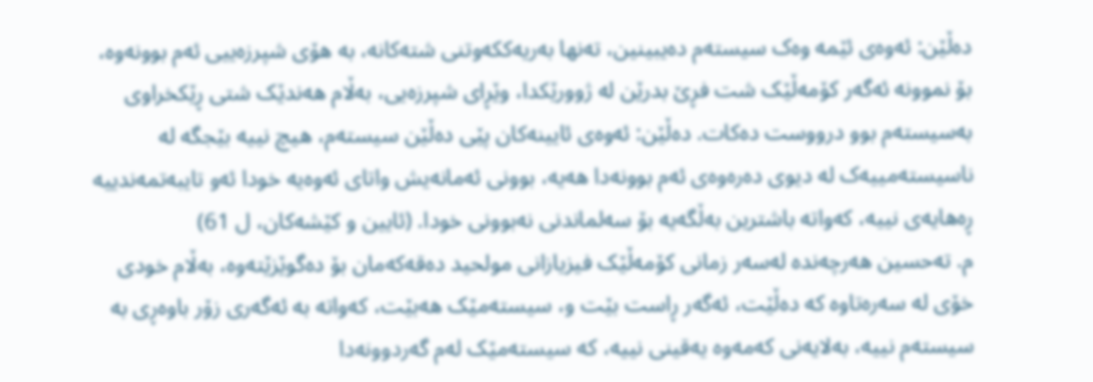دەڵێن: ئەوەی ئێمە وەک سیستەم دەیبینین، تەنھا بەریەککەوتنی شتەکانە، بە ھۆی شپرزەییی ئەم بوونەوە، بۆ نموونە ئەگەر کۆمەڵێک شت فڕێ بدرێن لە ژوورێکدا، وێڕای شپرزەیی، بەڵام ھەندێک شتی ڕێکخراوی بەسیستەم بوو درووست دەکات. دەڵێن: ئەوەی ئایینەکان پێی دەڵێن سیستەم، ھیچ نییە بێجگە لە ناسیستەمییەک لە دیوی دەرەوەی ئەم بوونەدا ھەیە، بوونی ئەمانەیش واتای ئەوەیە خودا ئەو تایبەتمەندییە ڕەھایەی نییە، کەواتە باشترین بەڵگەیە بۆ سەلماندنی نەبوونی خودا. (ئایین و کێشەکان، ل 61)
م. تەحسین ھەرچەندە لەسەر زمانی کۆمەڵێک فیزیازانی مولحید دەقەکەمان بۆ دەگوێزێتەوە، بەڵام خودی خۆی لە سەرەتاوە کە دەڵێت، ئەگەر ڕاست بێت و، سیستەمێک ھەبێت، کەواتە بە ئەگەری زۆر باوەڕی بە سیستەم نییە، بەلایەنی کەمەوە یەقینی نییە، کە سیستەمێک لەم گەردوونەدا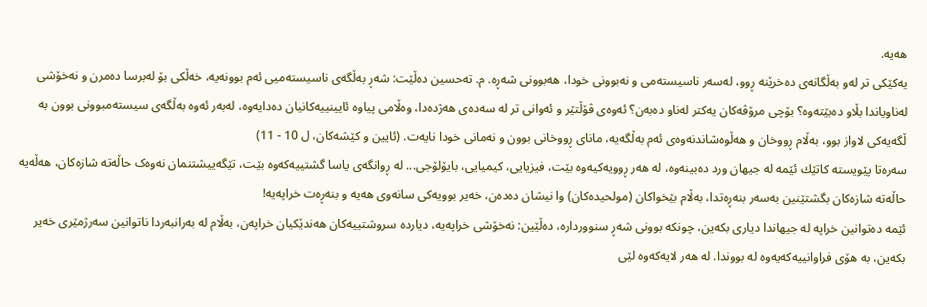ھەیە.
یەکێکی تر لەو بەڵگانەی دەخرێنە ڕوو، لەسەر ناسیستەمی و نەبوونی خودا، ھەبوونی شەڕە. م. تەحسین دەڵێت: شەڕ بەڵگەی ناسیستەمیی ئەم بوونەیە، خەڵکی بۆ لەبرسا دەمرن و نەخۆشی لەناویاندا بڵاو دەبێتەوە؟ بۆچی مرۆڤەکان یەکتر لەناو دەبەن؟ ئەوەی ڤۆڵتێر و ئەوانی تر لە سەدەی ھەژدەدا، وەڵامی پیاوە ئایینییەکانیان دەدایەوە، لەبەر ئەوە بەڵگەی سیستەمبوونی بوون بە ڵگەیەکی لاواز بوو، بەڵام ڕووخان و ھەڵوەشاندنەوەی ئەم بەڵگەیە، مانای ڕووخانی بوون و نەمانی خودا نایەت. (ئایین و کێشەکان، ل 10 - 11)
سەرەتا پێویستە کاتێك ئێمە لە جیھان ورد دەبینەوە، لە ھەر ڕوویەکیەوە بێت، فیزیایی، کیمیایی، بایۆلۆجی... لە ڕوانگەی یاسا گشتییەکەوە بێت، تێگەییشتنمان نەوەک حاڵەتە شازەکان، ھەڵەیە حاڵەتە شازەکان بگشتێنین بەسەر بنەڕەتدا، بەڵام بێخواکان (مولحیدەکان) وا نیشان دەدەن، خەیر بوویەکی سانەوی ھەیە و بنەڕەت خراپەیە!
ئێمە دەتوانین خراپە لە جیھاندا دیاری بکەین، چونکە بوونی شەڕ سنووردارە، دەڵێین: نەخۆشی خراپەیە، دیاردە سروشتییەکان ھەندێکیان خراپەن، بەڵام لە بەرانبەردا ناتوانین سەرژمێری خەیر بکەین، بە ھۆی فراوانییەکەیەوە لە بووندا. لە ھەر لایەکەوە لێی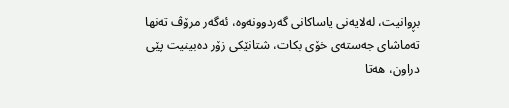بڕوانیت، لەلایەنی یاساکانی گەردوونەوە، ئەگەر مرۆڤ تەنھا تەماشای جەستەی خۆی بکات، شتانێکی زۆر دەبینیت پێی دراون، ھەتا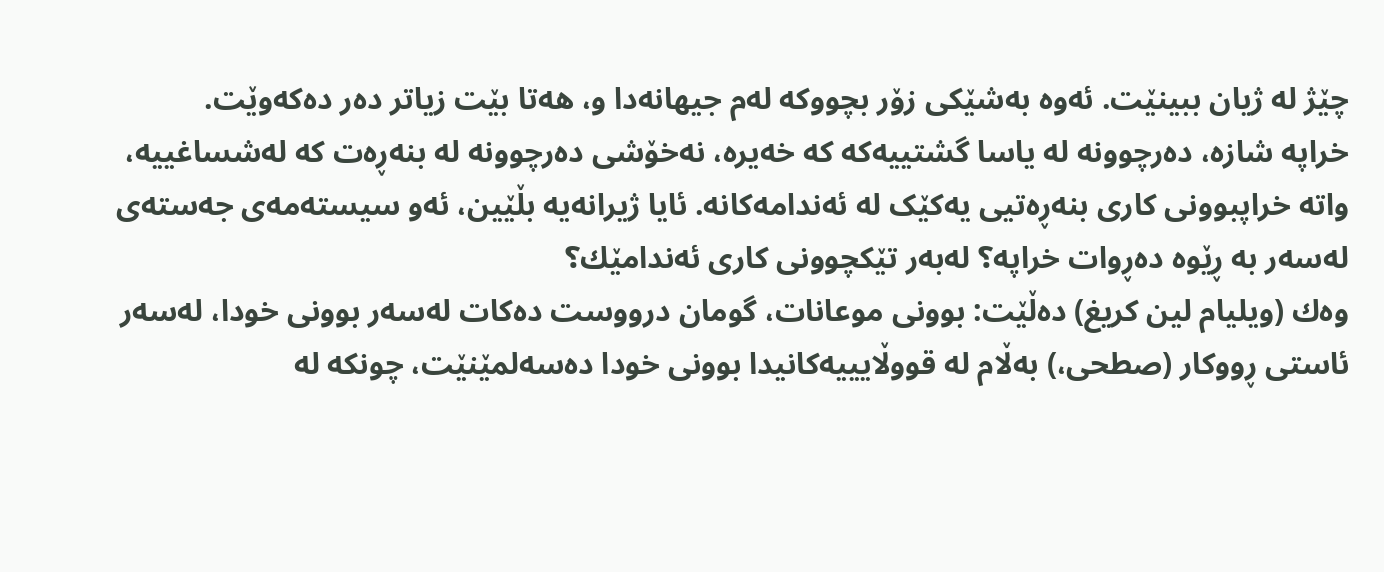چێژ لە ژیان ببینێت. ئەوە بەشێکی زۆر بچووکە لەم جیھانەدا و، ھەتا بێت زیاتر دەر دەکەوێت.
خراپە شازە، دەرچوونە لە یاسا گشتییەکە کە خەیرە، نەخۆشی دەرچوونە لە بنەڕەت کە لەشساغییە، واتە خراپبوونی کاری بنەڕەتیی یەکێک لە ئەندامەکانە. ئایا ژیرانەیە بڵێین، ئەو سیستەمەی جەستەی لەسەر بە ڕێوە دەڕوات خراپە؟ لەبەر تێکچوونی کاری ئەندامێك؟
وەك (ویلیام لین کریغ) دەڵێت: بوونی موعانات، گومان درووست دەکات لەسەر بوونی خودا، لەسەر ئاستی ڕووکار (صطحی،) بەڵام لە قووڵایییەکانیدا بوونی خودا دەسەلمێنێت، چونکە لە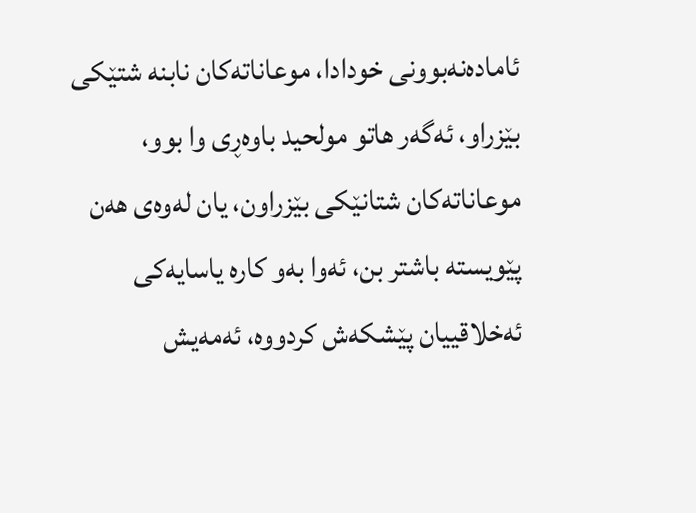ئامادەنەبوونی خودادا، موعاناتەکان نابنە شتێکی بێزراو، ئەگەر ھاتو مولحید باوەڕی وا بوو، موعاناتەکان شتانێکی بێزراون، یان لەوەی ھەن پێویستە باشتر بن، ئەوا بەو کارە یاسایەکی ئەخلاقییان پێشکەش کردووە، ئەمەیش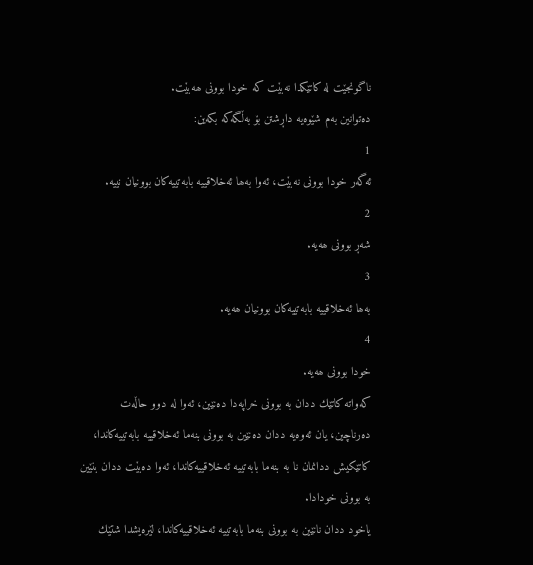ناگونجێت لە کاتێکدا نەبێت کە خودا بوونی ھەبێت.
دەتوانین بەم شێوەیە داڕشتن بۆ بەڵگەکە بکەین:
1
ئەگەر خودا بوونی نەبێت، ئەوا بەھا ئەخلاقییە بابەتییەکان بوونیان نییە.
2
شەڕ بوونی ھەیە.
3
بەھا ئەخلاقییە بابەتییەکان بوونیان ھەیە.
4
خودا بوونی ھەیە.
کەواتە کاتێك ددان بە بوونی خراپەدا دەنێین، ئەوا لە دوو حاڵەت دەرناچین، یان ئەوەیە ددان دەنێین بە بوونی بنەما ئەخلاقییە بابەتییەکاندا، کاتێکیش ددانمان نا بە بنەما بابەتییە ئەخلاقییەکاندا، ئەوا دەبێت ددان بنێین بە بوونی خودادا.
یاخود ددان نانێین بە بوونی بنەما بابەتییە ئەخلاقییەکاندا، لێرەیشدا شتێك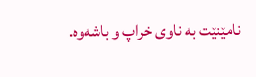نامێنێت بە ناوی خراپ و باشەوە.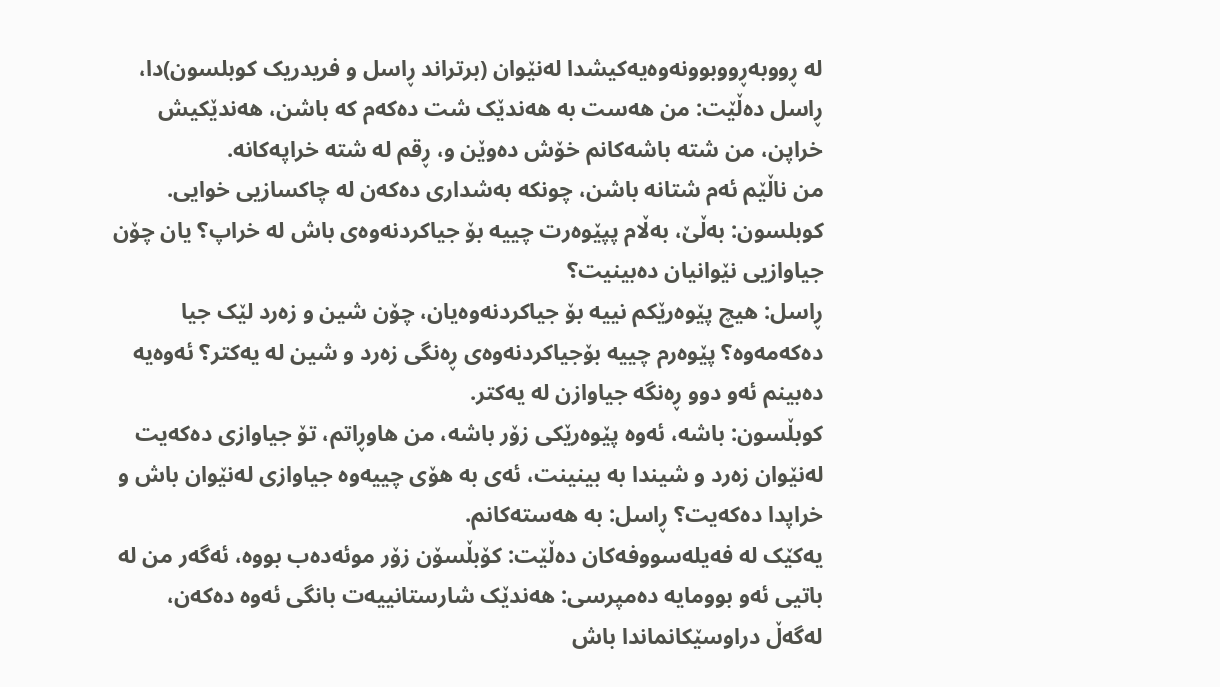لە ڕووبەڕووبوونەوەیەکیشدا لەنێوان (برتراند ڕاسل و فریدریک کوبلسون)دا، ڕاسل دەڵێت: من ھەست بە ھەندێک شت دەکەم کە باشن، ھەندێکیش خراپن، من شتە باشەکانم خۆش دەوێن و، ڕقم لە شتە خراپەکانە.
من ناڵێم ئەم شتانە باشن، چونکە بەشداری دەکەن لە چاکسازیی خوایی.
کوبلسون: بەڵێ، بەڵام پپێوەرت چییە بۆ جیاکردنەوەی باش لە خراپ؟ یان چۆن جیاوازیی نێوانیان دەبینیت؟
ڕاسل: ھیچ پێوەرێکم نییە بۆ جیاکردنەوەیان، چۆن شین و زەرد لێک جیا دەکەمەوە؟ پێوەرم چییە بۆجیاکردنەوەی ڕەنگی زەرد و شین لە یەکتر؟ ئەوەیە دەبینم ئەو دوو ڕەنگە جیاوازن لە یەکتر.
کوبڵسون: باشە، ئەوە پێوەرێکی زۆر باشە، من ھاوڕاتم، تۆ جیاوازی دەکەیت لەنێوان زەرد و شیندا بە بینینت، ئەی بە ھۆی چییەوە جیاوازی لەنێوان باش و خراپدا دەکەیت؟ ڕاسل: بە ھەستەکانم.
یەکێک لە فەیلەسووفەکان دەڵێت: کۆبڵسۆن زۆر موئەدەب بووە، ئەگەر من لە باتیی ئەو بوومایە دەمپرسی: ھەندێک شارستانییەت بانگی ئەوە دەکەن، لەگەڵ دراوسێکانماندا باش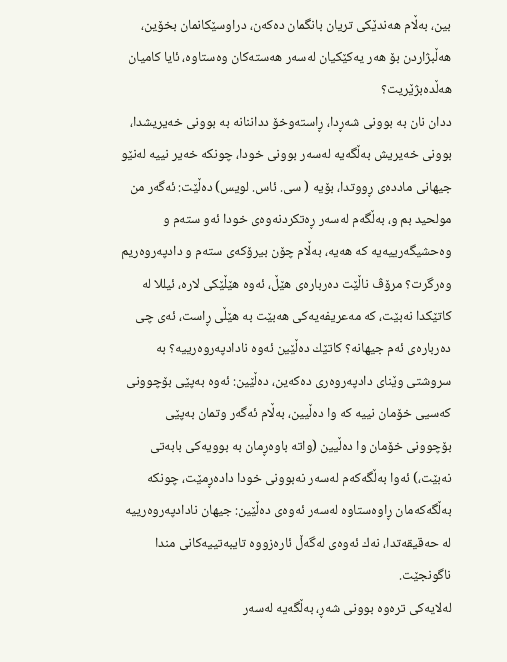بین، بەڵام ھەندێکی تریان بانگمان دەکەن، دراوسێکانمان بخۆین، ھەڵبژاردن بۆ ھەر یەکێکیان لەسەر ھەستەکان وەستاوە، ئایا کامیان ھەڵدەبژێریت؟
ددان نان بە بوونی شەڕدا، ڕاستەوخۆ دداننانە بە بوونی خەیریشدا، بوونی خەیریش بەڵگەیە لەسەر بوونی خودا، چونکە خەیر نییە لەنێو جیھانی ماددەی ڕووتدا، بۆیە ( سی. ئاس. لویس) دەڵێت: ئەگەر من مولحید بم و، بەڵگەم لەسەر ڕەتکردنەوەی خودا ئەو ستەم و وەحشیگەرییەیە کە ھەیە، بەڵام چۆن بیرۆکەی ستەم و دادپەروەریم وەرگرت؟ مرۆڤ ناڵێت دەربارەی ھێڵ، ئەوە ھێڵێکی لارە، ئیللا لە کاتێکدا نەبێت، کە مەعریفەیەکی ھەبێت بە ھێڵی ڕاست، ئەی چی دەربارەی ئەم جیھانە؟ کاتێك دەڵێین ئەوە نادادپەروەرییە؟ بە سروشتی وێنای دادپەروەری دەکەین، دەڵێین: ئەوە بەپێی بۆچوونی کەسیی خۆمان نییە کە وا دەڵیین، بەڵام ئەگەر وتمان بەپێی بۆچوونی خۆمان وا دەڵیین (واتە باوەڕمان بە بوویەکی بابەتی نەبێت،) ئەوا بەڵگەکەم لەسەر نەبوونی خودا دادەڕمێت، چونکە بەڵگەکەمان ڕاوەستاوە لەسەر ئەوەی دەڵێین: جیھان نادادپەروەرییە لە حەقیقەتدا، نەك ئەوەی لەگەڵ ئارەزووە تایبەتییەکانی مندا ناگونجێت.
لەلایەکی ترەوە بوونی شەڕ، بەڵگەیە لەسەر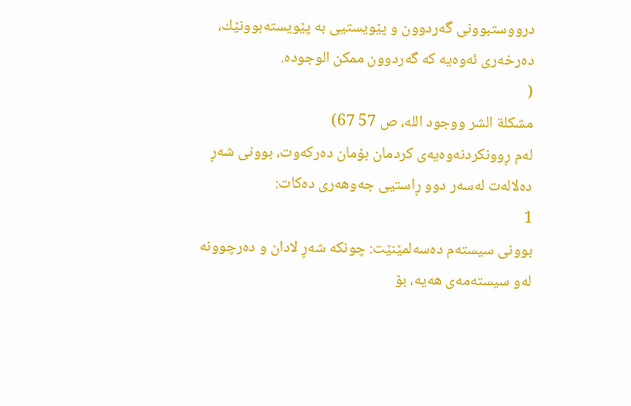درووستبوونی گەردوون و پێویستیی بە پێویستەبوونێك، دەرخەری ئەوەیە کە گەردوون ممکن الوجودە.
(
مشکلة الشر ووجود اللە، ص 57 67)
لەم ڕوونکردنەوەیەی کردمان بۆمان دەرکەوت، بوونی شەڕ دەلالەت لەسەر دوو ڕاستیی جەوھەری دەکات:
1
بوونی سیستەم دەسەلمێنێت: چونکە شەڕ لادان و دەرچوونە لەو سیستەمەی ھەیە، بۆ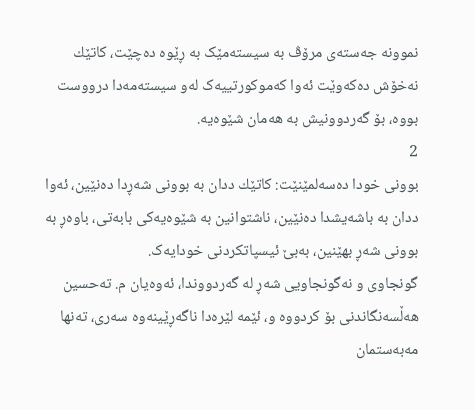نموونە جەستەی مرۆڤ بە سیستەمێک بە ڕێوە دەچێت، کاتێك نەخۆش دەکەوێت ئەوا کەموکورتییەک لەو سیستەمەدا درووست بووە، بۆ گەردوونیش بە ھەمان شێوەیە.
2
بوونی خودا دەسەلمێنێت: کاتێك ددان بە بوونی شەڕدا دەنێین، ئەوا ددان بە باشەیشدا دەنێین، ناشتوانین بە شێوەیەکی بابەتی، باوەڕ بە بوونی شەڕ بھێنین، بەبێ ئیسپاتکردنی خودایەک.
گونجاوی و نەگونجاویی شەڕ لە گەردووندا، ئەوەیان م. تەحسین ھەڵسەنگاندنی بۆ کردووە و، ئێمە لێرەدا ناگەڕێینەوە سەری، تەنھا مەبەستمان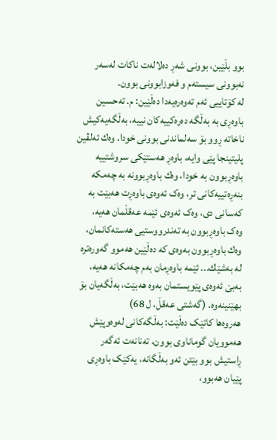بوو بڵێین، بوونی شەڕ دەلالەت ناکات لەسەر نەبوونی سیستەم و فەوزابوونی بوون.
لە کۆتاییی ئەم تەوەرەیەدا دەڵێین: م. تەحسین باوەڕی بە بەڵگە دەرەکییەکان نییە، بەڵگەیەکیش ناخاتە ڕوو بۆ سەلماندنی بوونی خودا. وەك ئەلڤین پلیتینجا پێی وایە، باوەڕ ھەستێکی سروشتییە باوەڕبوون بە خودا، وەك باوەڕبوونە بە چەمکە بنەڕەتییەکانی تر، وەک ئەوەی باوەڕت ھەبێت بە کەسانی دی، وەک ئەوەی ئێمە عەقڵمان ھەیە، وەک باوەڕبوون بە تەندرووستیی ھەستەکانمان، وەك باوەڕبوون بەوەی کە دەڵێین ھەموو گەورەترە لە بەشێك... ئێمە باوەڕمان بەم چەمکانە ھەیە، بەبێ ئەوەی پێویستمان بەوە ھەبێت، بەڵگەیان بۆ بھێنینەوە. (گەشتی عەقڵ، ل 68)
ھەروەھا کاتێک دەڵێت: بەڵگەکانی لەوەوپێش ھەموویان گوماناوی بوون، تەنانەت ئەگەر ڕاستیش بوو بێتن ئەو بەڵگانە، یەکێک باوەڕی پێیان ھەبوو،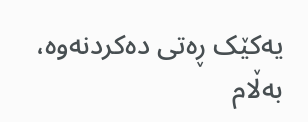یەکێک ڕەتی دەکردنەوە، بەڵام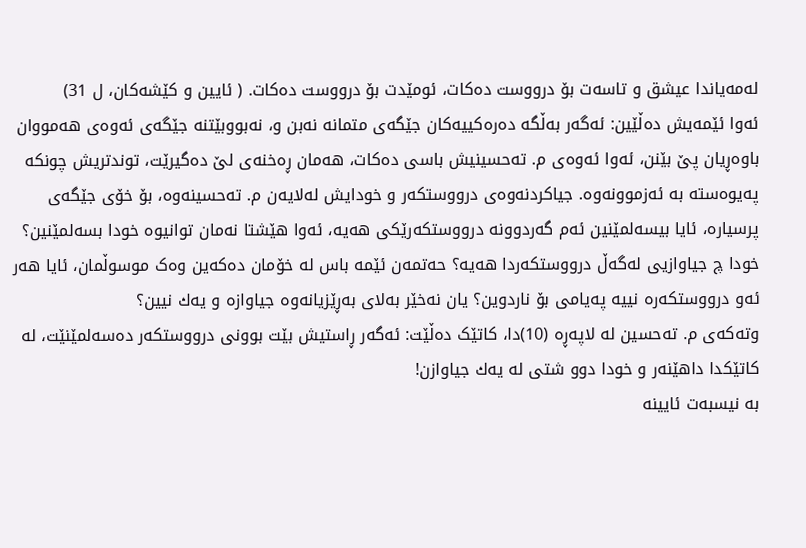لەمەیاندا عیشق و تاسەت بۆ درووست دەکات، ئومێدت بۆ درووست دەکات. ( ئایین و کێشەکان، ل 31)
ئەوا ئێمەیش دەڵێین: ئەگەر بەڵگە دەرەکییەکان جێگەی متمانە نەبن و، نەبووبێتنە جێگەی ئەوەی ھەمووان باوەڕیان پێ بێنن، ئەوا ئەوەی م. تەحسینیش باسی دەکات، ھەمان ڕەخنەی لێ دەگیرێت، توندتریش چونکە پەیوەستە بە ئەزموونەوە. جیاکردنەوەی درووستکەر و خودایش لەلایەن م. تەحسینەوە، بۆ خۆی جێگەی پرسیارە، ئایا بیسەلمێنین ئەم گەردوونە درووستکەرێکی ھەیە، ئەوا ھێشتا نەمان توانیوە خودا بسەلمێنین؟ خودا چ جیاوازیی لەگەڵ درووستکەردا ھەیە؟ حەتمەن ئێمە باس لە خۆمان دەکەین وەک موسوڵمان، ئایا ھەر ئەو درووستکەرە نییە پەیامی بۆ ناردوین؟ یان نەخێر بەلای بەڕێزیانەوە جیاوازە و یەك نیین؟
وتەکەی م. تەحسین لە لاپەڕە (10)دا، کاتێک دەڵێت: ئەگەر ڕاستیش بێت بوونی درووستکەر دەسەلمێنێت، لە کاتێکدا داھێنەر و خودا دوو شتی لە یەك جیاوازن!
بە نیسبەت ئایینە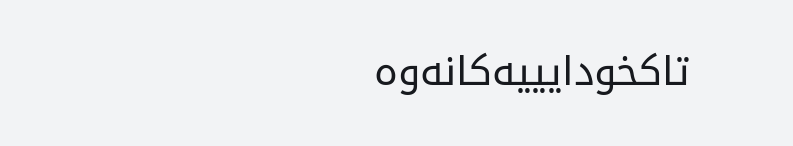تاکخودایییەکانەوە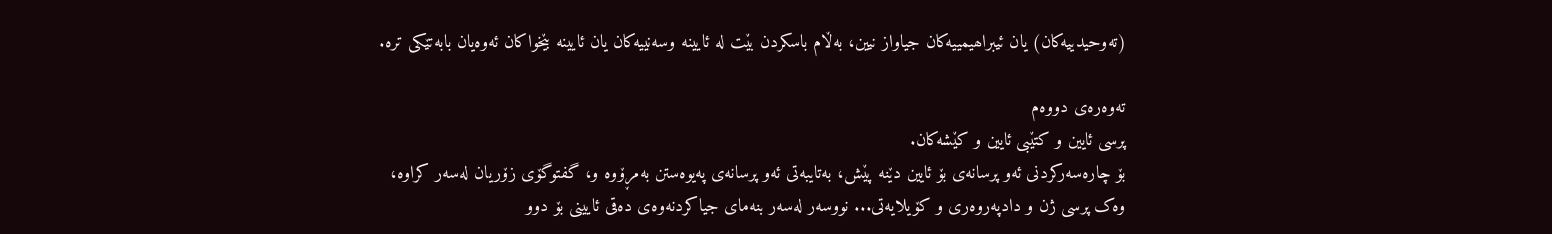(تەوحیدییەکان) یان ئیبراھیمییەکان جیاواز نیین، بەڵام باسکردن بێت لە ئایینە وسەنییەکان یان ئایینە بێخواکان ئەوەیان بابەتێکی ترە.

تەوەرەی دووەم
پرسی ئایین و کتێبی ئایین و کێشەکان.
بۆ چارەسەرکردنی ئەو پرسانەی بۆ ئایین دێنە پێش، بەتایبەتی ئەو پرسانەی پەیوەستن بەمڕۆوە و، گفتوگۆی زۆریان لەسەر کراوە، وەک پرسی ژن و دادپەروەری و کۆیلایەتی... نووسەر لەسەر بنەمای جیاکردنەوەی دەقی ئایینی بۆ دوو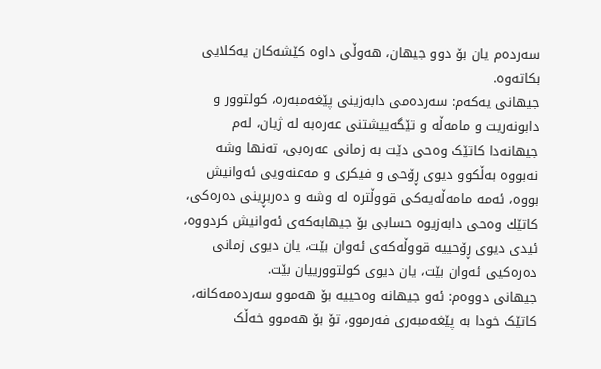سەردەم یان بۆ دوو جیھان، ھەوڵی داوە کێشەکان یەکلایی بکاتەوە.
جیھانی یەکەم: سەردەمی دابەزینی پێغەمبەرە، کولتوور و دابونەریت و مامەڵە و تێگەییشتنی عەرەبە لە ژیان، لەم جیھانەدا کاتێک وەحی دێت بە زمانی عەرەبی، تەنھا وشە نەبووە بەڵکوو دیوی ڕۆحی و فیکری و مەعنەویی ئەوانیش بووە، ئەمە مامەڵەیەکی قووڵترە لە وشە و دەربڕینی دەرەکی، کاتێك وەحی دابەزیوە حسابی بۆ جیھابەکەی ئەوانیش کردووە، ئیدی دیوی ڕۆحییە قووڵەکەی ئەوان بێت، یان دیوی زمانی دەرەکیی ئەوان بێت، یان دیوی کولتوورییان بێت.
جیھانی دووەم: ئەو جیھانە وەحییە بۆ ھەموو سەردەمەکانە، کاتێک خودا بە پێغەمبەری فەرموو، تۆ بۆ ھەموو خەڵک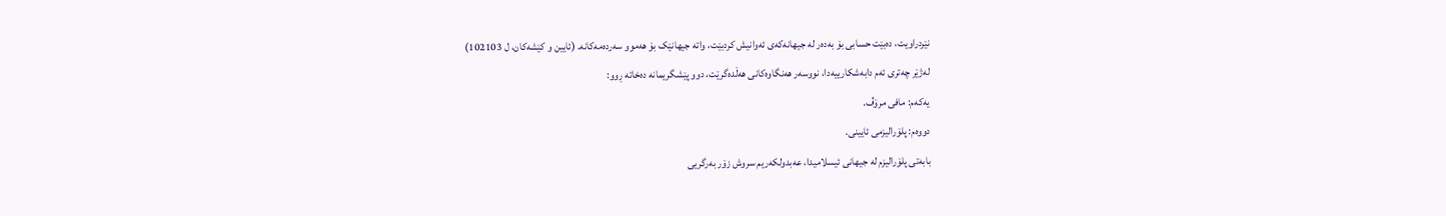نێردراویت، دەبێت حسابی بۆ بەدەر لە جیھانەکەی ئەوانیش کردبێت، واتە جیھانێک بۆ ھەموو سەردەمەکانە. (ئایین و کێشەکان، ل 102103)
لەژێر چەتری ئەم دابەشکارییەدا، نووسەر ھەنگاوەکانی ھەڵدەگرێت، دوو پێشگریمانە دەخاتە ڕوو:
یەکەم: مافی مرۆڤ.
دووەم: پلۆرالیزمی ئایینی.
بابەتی پلۆرالیزم لە جیھانی ئیسلامیدا، عەبدولکەریم سروش زۆر بەرگریی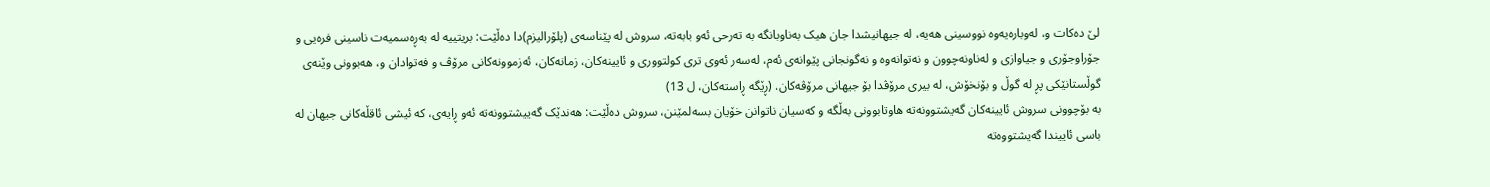لێ دەکات و، لەوبارەیەوە نووسینی ھەیە، لە جیھانیشدا جان ھیک بەناوبانگە بە تەرحی ئەو بابەتە، سروش لە پێناسەی (پلۆرالیزم)دا دەڵێت: بریتییە لە بەڕەسمیەت ناسینی فرەیی و جۆراوجۆری و جیاوازی و لەناونەچوون و نەتوانەوە و نەگونجانی پێوانەی ئەم، لەسەر ئەوی تری کولتووری و ئایینەکان، زمانەکان، ئەزموونەکانی مرۆڤ و فەتوادان و، ھەبوونی وێنەی گوڵستانێکی پڕ لە گوڵ و بۆنخۆش، لە بیری مرۆڤدا بۆ جیھانی مرۆڤەکان. (ڕێگە ڕاستەکان، ل 13)
بە بۆچوونی سروش ئایینەکان گەیشتوونەتە ھاوتابوونی بەڵگە و کەسیان ناتوانن خۆیان بسەلمێنن، سروش دەڵێت: ھەندێک گەییشتوونەتە ئەو ڕایەی، کە ئیشی ئاقڵەکانی جیھان لە باسی ئاییندا گەیشتووەتە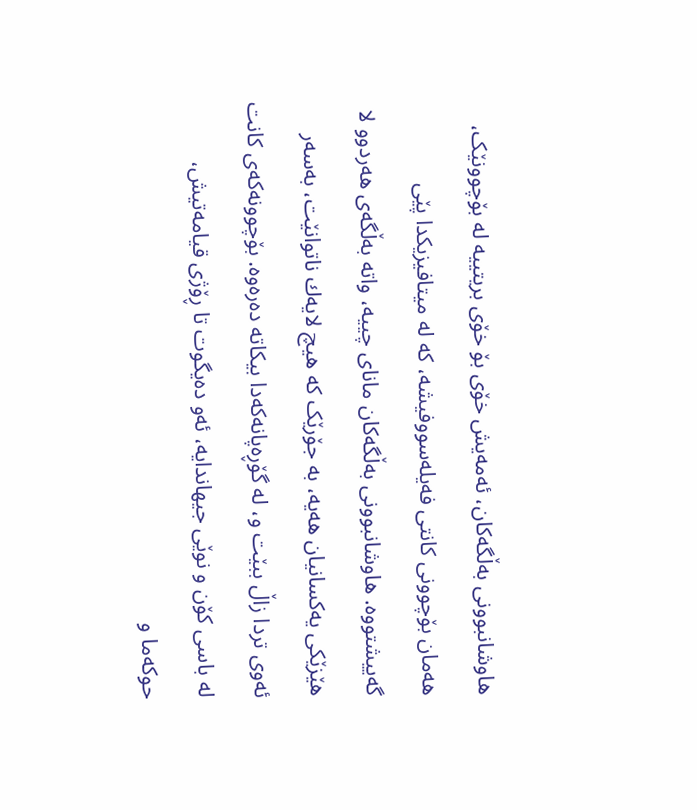ھاوشانبوونی بەڵگەکان، ئەمەیش خۆی بۆ خۆی بریتییە لە بۆچوونێک، ھەمان بۆچوونی کانتی فەیلەسووفیشە، کە لە میتافیزیکدا پێی گەییشتووە. ھاوشانبوونی بەڵگەکان مانای چییە، واتە بەڵگەی ھەردوو لا ھێزێکی یەکسانیان ھەیە، بە جۆرێک کە ھیچ لایەك ناتوانێت، بەسەر ئەوی تردا زاڵ ببێت و، لە گۆڕەپانەکەدا بیکاتە دەرەوە. بۆچوونەکەی کانت لە باسی کۆن و نوێی جیھاندایە، ئەو دەیگوت تا ڕۆژی قیامەتیش، حوکەما و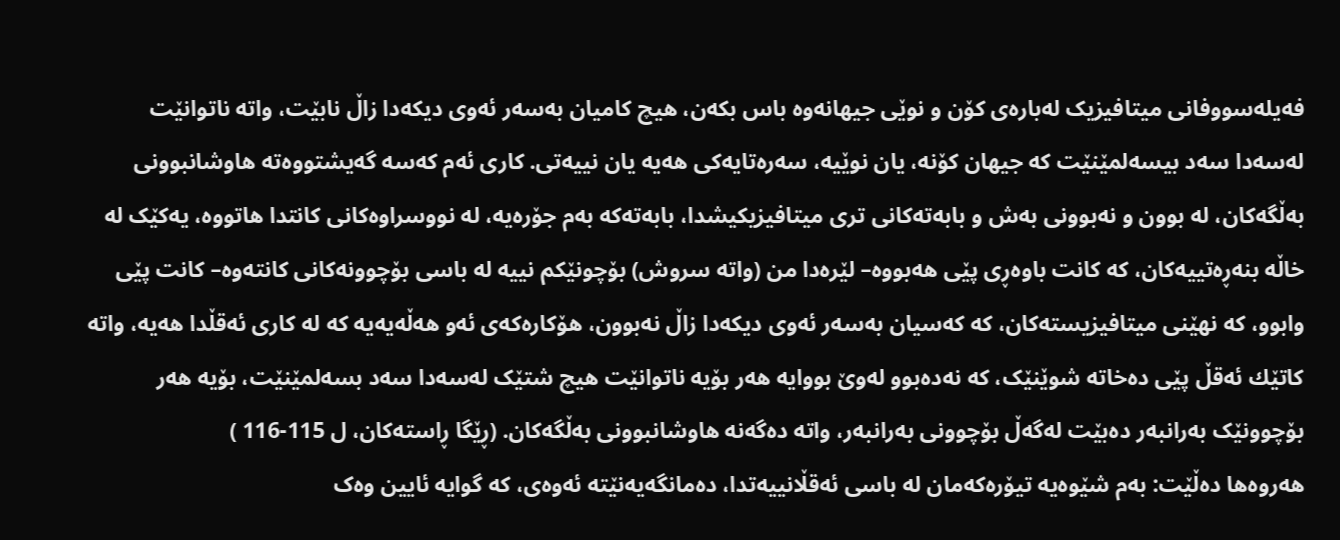فەیلەسووفانی میتافیزیک لەبارەی کۆن و نوێی جیھانەوە باس بکەن، ھیچ کامیان بەسەر ئەوی دیکەدا زاڵ نابێت، واتە ناتوانێت لەسەدا سەد بیسەلمێنێت کە جیھان کۆنە، یان نوێیە، سەرەتایەکی ھەیە یان نییەتی. کاری ئەم کەسە گەیشتووەتە ھاوشانبوونی بەڵگەکان، لە بوون و نەبوونی بەش و بابەتەکانی تری میتافیزیکیشدا، بابەتەکە بەم جۆرەیە، لە نووسراوەکانی کانتدا ھاتووە، یەکێک لە خاڵە بنەڕەتییەکان، کە کانت باوەڕی پێی ھەبووە– لێرەدا من (واتە سروش) بۆچونێکم نییە لە باسی بۆچوونەکانی کانتەوە– کانت پێی وابوو، کە نھێنی میتافیزیستەکان، کە کەسیان بەسەر ئەوی دیکەدا زاڵ نەبوون، ھۆکارەکەی ئەو ھەڵەیەیە کە لە کاری ئەقڵدا ھەیە، واتە کاتێك ئەقڵ پێی دەخاتە شوێنێک، کە نەدەبوو لەوێ بووایە ھەر بۆیە ناتوانێت ھیچ شتێک لەسەدا سەد بسەلمێنێت، بۆیە ھەر بۆچوونێک بەرانبەر دەبێت لەگەڵ بۆچوونی بەرانبەر، واتە دەگەنە ھاوشانبوونی بەڵگەکان. (ڕێگا ڕاستەکان، ل 115-116 )
ھەروەھا دەڵێت: بەم شێوەیە تیۆرەکەمان لە باسی ئەقڵانییەتدا، دەمانگەیەنێتە ئەوەی، کە گوایە ئایین وەک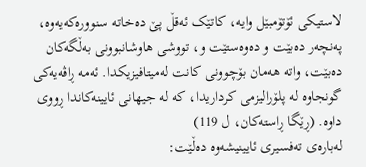لاستیکی ئۆتۆمبێل وایە، کاتێک ئەقڵ پێ دەخاتە سنوورەکەیەوە، پەنچەر دەبێت و دەوەستێت و، تووشی ھاوشانبوونی بەڵگەکان دەبێت، واتە ھەمان بۆچوونی کانت لەمیتافیزیکدا. ئەمە ڕاڤەیەکی گونجاوە لە پلۆرالیزمی کرداریدا، کە لە جیھانی ئایینەکاندا ڕووی داوە. (ڕێگا ڕاستەکان، ل 119)
لەبارەی تەفسیری ئایینیشەوە دەڵێت: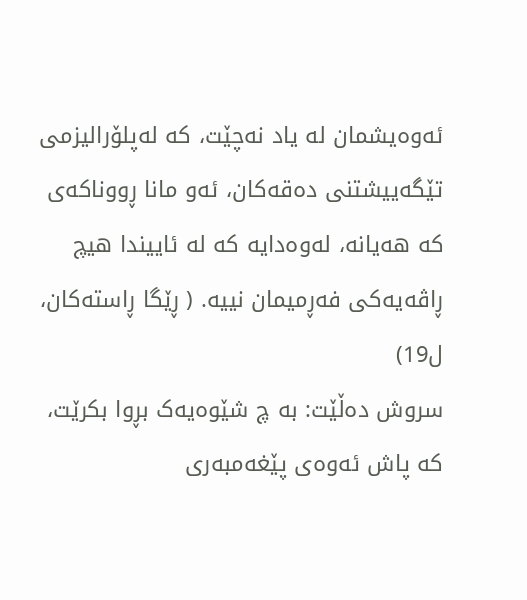ئەوەیشمان لە یاد نەچێت، کە لەپلۆرالیزمی تێگەییشتنی دەقەکان، ئەو مانا ڕووناکەی کە ھەیانە، لەوەدایە کە لە ئاییندا ھیچ ڕاڤەیەکی فەڕمیمان نییە. ( ڕێگا ڕاستەکان، ل19)
سروش دەڵێت: بە چ شێوەیەک بڕوا بکرێت، کە پاش ئەوەی پێغەمبەری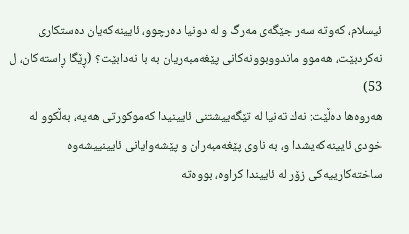ئیسلام، کەوتە سەر جێگەی مەرگ و لە دونیا دەرچوو، ئایینەکەیان دەستکاری نەکردبێت، ھەموو ماندووبوونەکانی پێغەمبەریان بە با نەدابێت؟ (ڕێگا ڕاستەکان، ل 53)
ھەروەھا دەڵێت: نەك تەنیا لە تێگەییشتنی ئایینیدا کەموکورتی ھەیە، بەڵکوو لە خودی ئایینەکەیشدا و، بە ناوی پێغەمبەران و پێشەوایانی ئایینییشەوە ساختەکارییەکی زۆر لە ئاییندا کراوە، بووەتە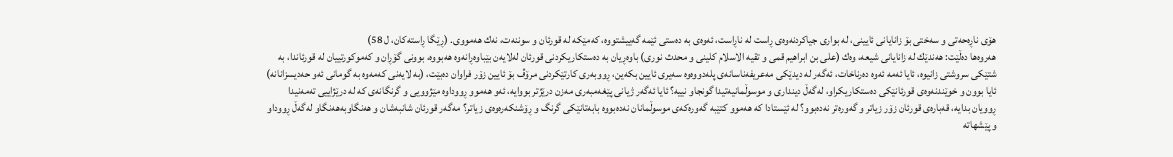ھۆی ناڕەحەتی و سەختی بۆ زانایانی ئایینی، لە بواری جیاکردنەوەی ڕاست لە ناڕاست، ئەوەی بە دەستی ئێمە گەییشتووە، کەمێکە لە قورئان و سوننەت، نەك ھەمووی. (ڕێگا ڕاستەکان، ل 58)
ھەروەھا دەڵێت: ھەندێك لە زانایانی شیعە، وەك (علی بن ابراھیم قمی و تقیە الاسلام کلینی و محدث نوری) باوەڕیان بە دەستکاریکردنی قورئان لەلایەن بێباوەڕانەوە ھەبووە، بوونی گۆڕان و کەموکورتییان لە قورئاندا، بە شتێکی سروشتی زانیوە، ئایا ئەمە ئەوە دەرناخات، ئەگەر لە دیدێکی مەعریفەناسانەی پلەدووەوە سەیری ئایین بکەین، ڕووبەری کارتێکردنی مرۆڤ بۆ ئایین زۆر فراوان دەبێت، (بە لایەنی کەمەوە بە گومانی ئەو حەدیسزانانە) ئایا بوون و خوێندنەوەی قورئانێکی دەستکاریکراو، لەگەڵ دینداری و موسوڵمانیەتیدا گونجاو نییە؟ ئایا ئەگەر ژیانی پێغەمبەری مەزن درێژتر بووایە، ئەو ھەموو ڕووداوە مێژوویی و گرنگانەی کە لە درێژاییی تەمەنیدا ڕوویان بدایە، قەبارەی قورئان زۆر زیاتر و گەورەتر نەدەبوو؟ لە ئێستادا کە ھەموو کتێبە گەورەکەی موسوڵمانان نەدەبووە بابەتانێکی گرنگ و ڕۆشنکەرەوەی زیاتر؟ مەگەر قورئان شانبەشان و ھەنگاوبەھەنگاو لەگەڵ ڕووداو و پێشھاتە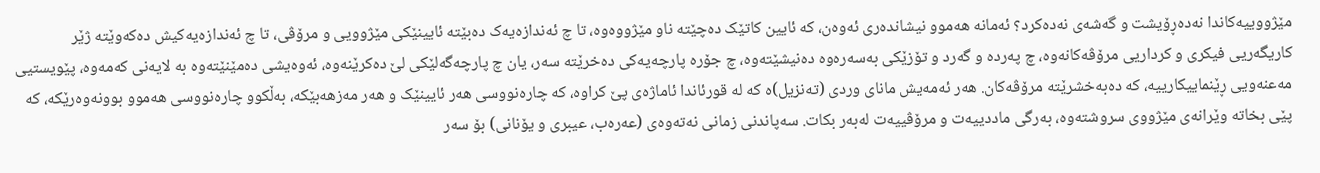مێژووییەکاندا نەدەڕۆیشت و گەشەی نەدەکرد؟ ئەمانە ھەموو نیشاندەری ئەوەن، کە ئایین کاتێک دەچێتە ناو مێژووەوە، تا چ ئەندازەیەک دەبێتە ئایینێکی مێژوویی و مرۆڤی، تا چ ئەندازەیەکیش دەکەوێتە ژێر کاریگەریی فیکری و کرداریی مرۆڤەکانەوە، چ پەردە و گەرد و تۆزێکی بەسەرەوە دەنیشێتەوە، چ جۆرە پارچەیەکی دەخرێتە سەر، یان چ پارچەگەلێکی لێ دەکرێنەوە، ئەوەیشی دەمێنێتەوە بە لایەنی کەمەوە، پێویستیی مەعنەویی ڕێنماییکارییە، کە دەبەخشرێتە مرۆڤەکان. ھەر ئەمەیش مانای وردی (تەنزیل)ە کە لە قورئاندا ئاماژەی پێ کراوە، کە چارەنووسی ھەر ئایینێک و ھەر مەزھەبێکە، بەڵکوو چارەنووسی ھەموو بوونەوەرێکە، کە پێی بخاتە وێرانەی مێژووی سروشتەوە، بەرگی ماددییەت و مرۆڤییەت لەبەر بکات. سەپاندنی زمانی نەتەوەی (عەرەب، عیبری و یۆنانی) بۆ سەر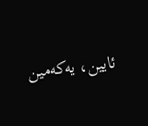ئایین، یەکەمین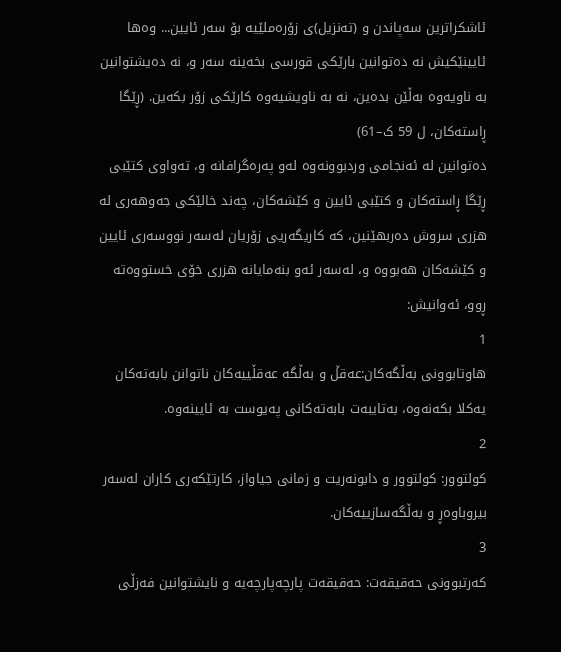ئاشکراترین سەپاندن و (تەنزیل)ی زۆرەملێیە بۆ سەر ئایین... وەھا ئایینێکیش نە دەتوانین بارێکی قورسی بخەینە سەر و، نە دەیشتوانین بە ناویەوە بەڵێن بدەین، نە بە ناویشیەوە کارێکی زۆر بکەین. (ڕێگا ڕاستەکان، ل 59 ک–61)
دەتوانین لە ئەنجامی وردبوونەوە لەو پەرەگرافانە و، تەواوی کتێبی ڕێگا ڕاستەکان و کتێبی ئایین و کێشەکان، چەند خالێکی جەوھەری لە ھزری سروش دەربھێنین، کە کاریگەریی زۆریان لەسەر نووسەری ئایین و کێشەکان ھەبووە و، لەسەر ئەو بنەمایانە ھزری خۆی خستووەتە ڕوو، ئەوانیش:
1
ھاوتابوونی بەڵگەکان:عەقڵ و بەڵگە عەقڵییەکان ناتوانن بابەتەکان یەکلا بکەنەوە، بەتایبەت بابەتەکانی پەیوست بە ئایینەوە.
2
کولتوور: کولتوور و دابونەریت و زمانی جیاواز، کارتێکەری کاران لەسەر بیروباوەڕ و بەڵگەسازییەکان.
3
کەرتبوونی حەقیقەت: حەقیقەت پارچەپارچەیە و نایشتوانین فەزڵی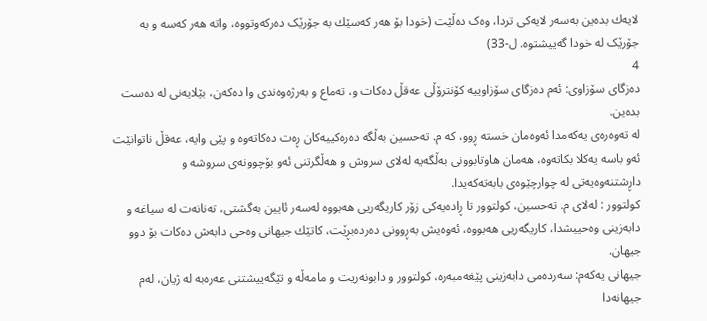لایەك بدەین بەسەر لایەکی تردا، وەک دەڵێت (خودا بۆ ھەر کەسێك بە جۆرێک دەرکەوتووە، واتە ھەر کەسە و بە جۆرێک لە خودا گەییشتوە. ل-33)
4
دەزگای سۆزاوی: ئەم دەزگای سۆزاوییە کۆنترۆڵی عەقڵ دەکات و، تەماع و بەرژەوەندی وا دەکەن، بێلایەنی لە دەست بدەین.
لە تەوەرەی یەکەمدا ئەوەمان خستە ڕوو، کە م. تەحسین بەڵگە دەرەکییەکان ڕەت دەکاتەوە و پێی وایە، عەقڵ ناتوانێت ئەو باسە یەکلا بکاتەوە، ھەمان ھاوتابوونی بەڵگەیە لەلای سروش و ھەڵگرتنی ئەو بۆچوونەی سروشە و داڕشتنەوەیەتی لە چوارچێوەی بابەتەکەیدا.
کولتوور : لەلای م. تەحسین، کولتوور تا ڕادەیەکی زۆر کاریگەریی ھەبووە لەسەر ئایین بەگشتی، تەنانەت لە سیاغە و دابەزینی وەحییشدا، کاریگەریی ھەبووە، ئەوەیش بەڕوونی دەردەبڕێت، کاتێك جیھانی وەحی دابەش دەکات بۆ دوو جیھان.
جیھانی یەکەم: سەردەمی دابەزینی پێغەمبەرە، کولتوور و دابونەریت و مامەڵە و تێگەییشتنی عەرەبە لە ژیان، لەم جیھانەدا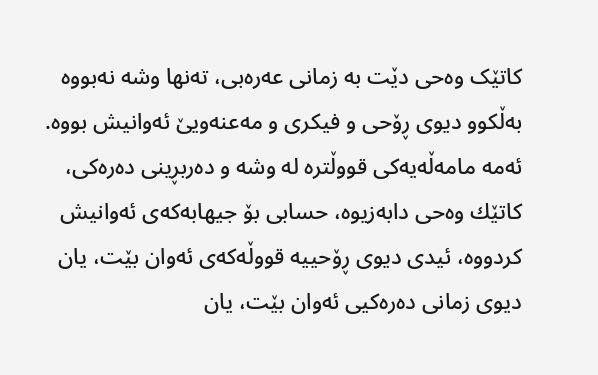کاتێک وەحی دێت بە زمانی عەرەبی، تەنھا وشە نەبووە بەڵکوو دیوی ڕۆحی و فیکری و مەعنەویێ ئەوانیش بووە. ئەمە مامەڵەیەکی قووڵترە لە وشە و دەربڕینی دەرەکی، کاتێك وەحی دابەزیوە، حسابی بۆ جیھابەکەی ئەوانیش کردووە، ئیدی دیوی ڕۆحییە قووڵەکەی ئەوان بێت، یان دیوی زمانی دەرەکیی ئەوان بێت، یان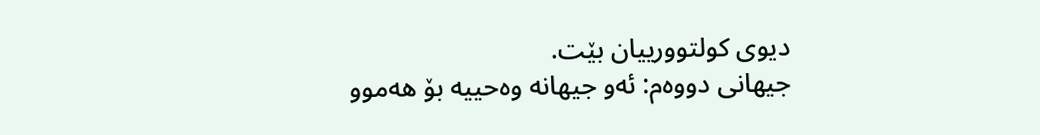دیوی کولتوورییان بێت.
جیھانی دووەم: ئەو جیھانە وەحییە بۆ ھەموو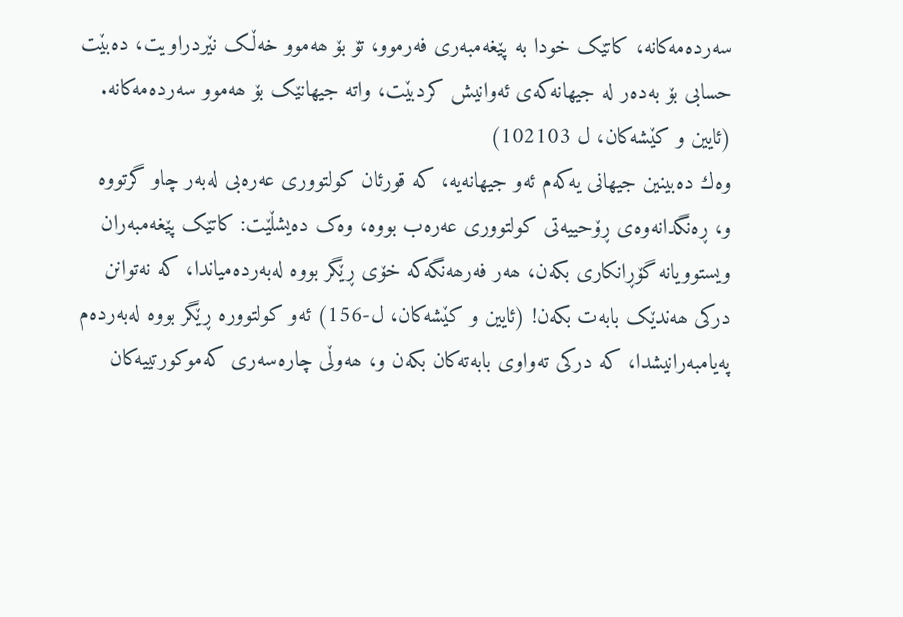سەردەمەکانە، کاتێک خودا بە پێغەمبەری فەرموو، تۆ بۆ ھەموو خەڵک نێردراویت، دەبێت حسابی بۆ بەدەر لە جیھانەکەی ئەوانیش کردبێت، واتە جیھانێک بۆ ھەموو سەردەمەکانە. (ئایین و کێشەکان، ل 102103)
وەك دەبینین جیھانی یەکەم ئەو جیھانەیە، کە قورئان کولتووری عەرەبی لەبەر چاو گرتووە و، ڕەنگدانەوەی ڕۆحییەتی کولتووری عەرەب بووە، وەک دەیشڵێت: کاتێک پێغەمبەران ویستوویانە گۆڕانکاری بکەن، ھەر فەرھەنگەکە خۆی ڕێگر بووە لەبەردەمیاندا، کە نەتوانن درکی ھەندێک بابەت بکەن! (ئایین و کێشەکان، ل-156) ئەو کولتوورە ڕێگر بووە لەبەردەم پەیامبەرانیشدا، کە درکی تەواوی بابەتەکان بکەن و، ھەوڵی چارەسەری کەموکورتییەکان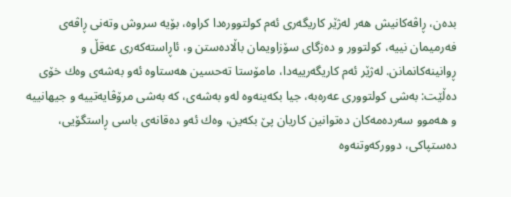بدەن، ڕاڤەکانیش ھەر لەژێر کاریگەری ئەم کولتوورەدا کراوە، بۆیە سروش وتەنی ڕاڤەی فەرمیمان نییە، کولتوور و دەزگای سۆزاویمان باڵادەستن و، ئاڕاستەکەری عەقڵ و ڕوانینەکانمانن. لەژێر ئەم کاریگەرییەدا، مامۆستا تەحسین ھەستاوە ئەو بەشەی وەك خۆی دەڵێت: بەشی کولتووری عەرەبە، جیا بکەینەوە لەو بەشەی، کە بەشی مرۆڤایەتییە و جیھانییە و ھەموو سەردەمەکان دەتوانین کاریان پێ بکەین، وەك ئەو دەقانەی باسی ڕاستگۆیی، دەستپاکی، دوورکەوتنەوە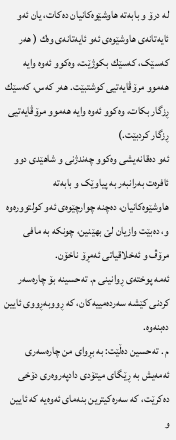لە درۆ و بابەتە ھاوشێوەکانیان دەکات، یان ئەو ئایەتانەی ھاوشێوەی ئەو ئایەتانەی وەك ( ھەر کەسێک، کەسێك بکوژێت، وەکوو ئەوە وایە ھەموو مرۆڤایەتیی کوشتبێت. ھەر کەس، کەسێك ڕزگار بکات، وەکوو ئەوە وایە ھەموو مرۆڤایەتیی ڕزگار کردبێت.)
ئەو دەقانەیشی وەکوو چەندژنی و شاھێدی دوو ئافرەت بەرانبەر بە پیاوێک و بابەتە ھاوشێوەکانیان، دەچنە چوارچێوەی ئەو کولتوورەوە و، دەبێت وازیان لێ بھێنین، چونکە بە مافی مرۆڤ و ئەخلاقیاتی ئەمڕۆ ناخۆن.
ئەمە پوختەی ڕوانینی م. تەحسینە بۆ چارەسەر کردنی کێشە سەردەمییەکان، کە ڕووبەڕووی ئایین دەبنەوە.
م . تەحسین دەڵێت: بە بڕوای من چارەسەری ئەمەیش بە ڕێگای میتۆدی دادپەروەری دۆخی دەکرێت، کە سەرەکیترین بنەمای ئەوەیە کە ئایین و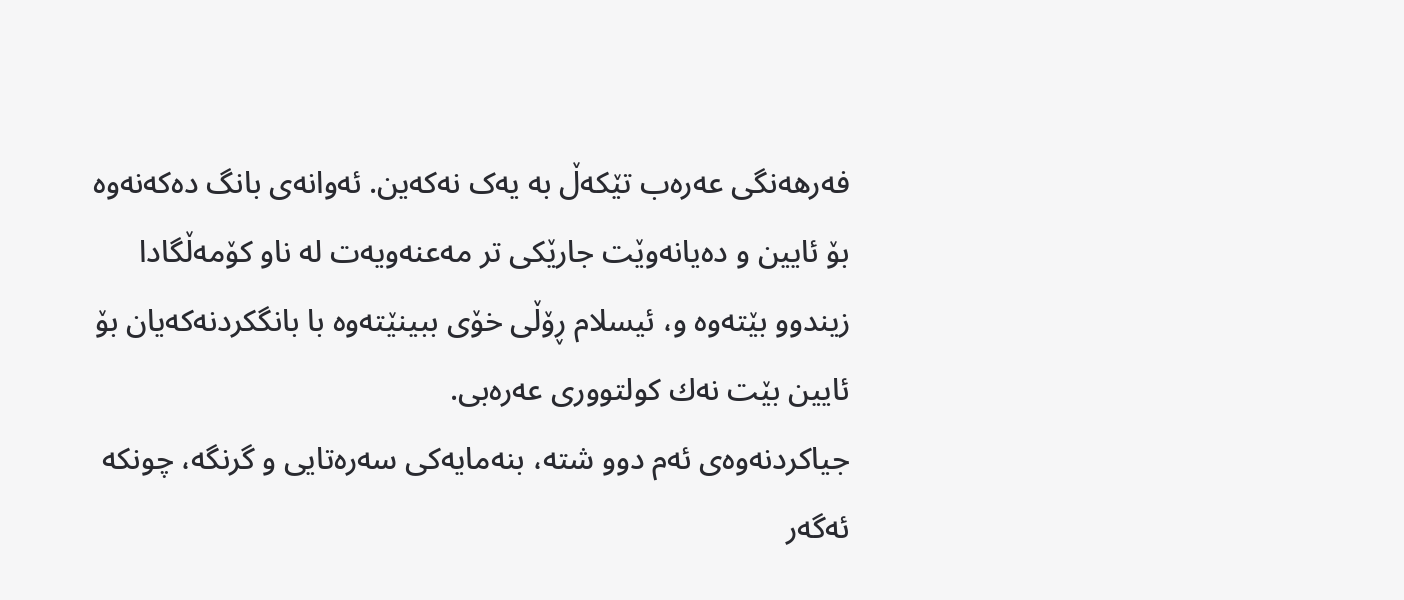فەرھەنگی عەرەب تێکەڵ بە یەک نەکەین. ئەوانەی بانگ دەکەنەوە بۆ ئایین و دەیانەوێت جارێکی تر مەعنەویەت لە ناو کۆمەڵگادا زیندوو بێتەوە و، ئیسلام ڕۆڵی خۆی ببینێتەوە با بانگکردنەکەیان بۆ ئایین بێت نەك کولتووری عەرەبی.
جیاکردنەوەی ئەم دوو شتە، بنەمایەکی سەرەتایی و گرنگە، چونکە ئەگەر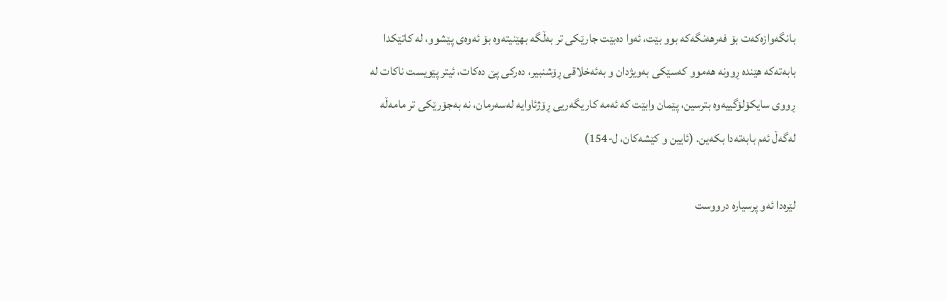بانگەوازەکەت بۆ فەرھەنگەکە بوو بێت، ئەوا دەبێت جارێکی تر بەڵگە بھێنیتەوە بۆ ئەوەی پێشوو، لە کاتێکدا بابەتەکە ھێندە ڕوونە ھەموو کەسێکی بەویژدان و بەئەخلاقی ڕۆشنبیر، دەرکی پێ دەکات، ئیتر پێویست ناکات لە ڕووی سایکۆلۆگییەوە بترسین، پێمان وابێت کە ئەمە کاریگەریی ڕۆژئاوایە لەسەرمان، نە بەجۆرێکی تر مامەڵە لەگەڵ ئەم بابەتەدا بکەین. (ئایین و کێشەکان، ل-154)

لێرەدا ئەو پرسیارە درووست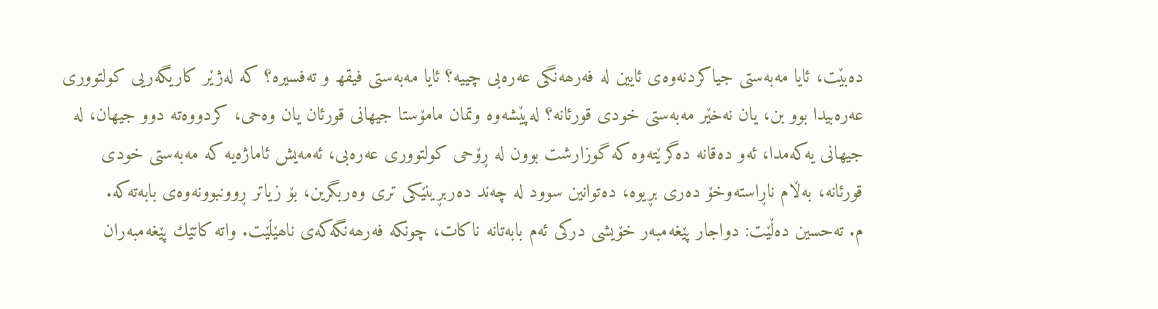دەبێت، ئایا مەبەستی جیاکردنەوەی ئایین لە فەرھەنگی عەرەبی چییە؟ ئایا مەبەستی فیقھ و تەفسیرە؟ کە لەژێر کاریگەریی کولتووری عەرەبیدا بوو بن، یان نەخێر مەبەستی خودی قورئانە؟ لەپێشەوە وتمان مامۆستا جیھانی قورئان یان وەحی، کردووەتە دوو جیھان، لە جیھانی یەکەمدا، ئەو دەقانە دەگرێتەوە کە گوزارشت بوون لە ڕۆحی کولتووری عەرەبی، ئەمەیش ئاماژەیە کە مەبەستی خودی قورئانە، بەڵام ناڕاستەوخۆ دەری بڕیوە، دەتوانین سوود لە چەند دەربڕینێکی تری وەربگرین، بۆ زیاتر ڕوونبوونەوەی بابەتەکە.
م. تەحسین دەڵێت: دواجار پێغەمبەر خۆیشی درکی ئەم بابەتانە ناکات، چونکە فەرھەنگەکەی ناھێڵێت. واتە کاتێك پێغەمبەران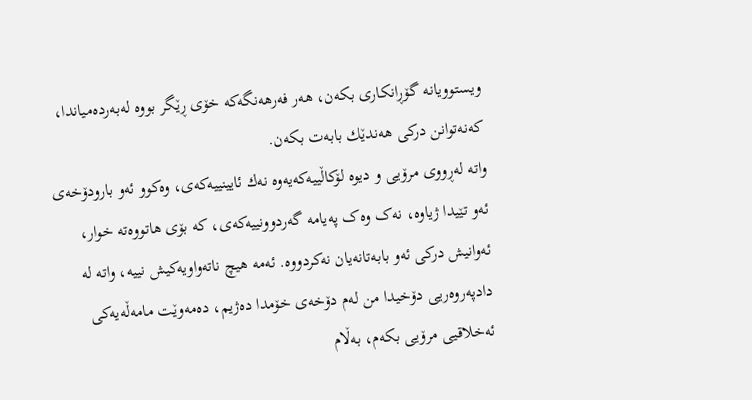ویستوویانە گۆڕانکاری بکەن، ھەر فەرھەنگەکە خۆی ڕێگر بووە لەبەردەمیاندا، کەنەتوانن درکی ھەندێك بابەت بکەن.
واتە لەڕووی مرۆیی و دیوە لۆکاڵییەکەیەوە نەك ئایینییەکەی، وەکوو ئەو بارودۆخەی ئەو تێیدا ژیاوە، نەک وەک پەیامە گەردوونییەکەی، کە بۆی ھاتووەتە خوار، ئەوانیش درکی ئەو بابەتانەیان نەکردووە. ئەمە ھیچ ناتەواویەکیش نییە، واتە لە دادپەروەریی دۆخیدا من لەم دۆخەی خۆمدا دەژیم، دەمەوێت مامەڵەیەکی ئەخلاقیی مرۆیی بکەم، بەڵام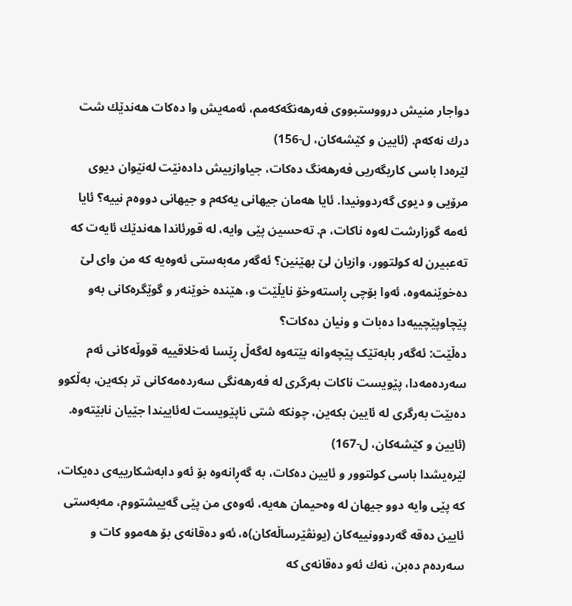دواجار منیش درووستبووی فەرھەنگەکەمم، ئەمەیش وا دەکات ھەندێك شت درك نەکەم. (ئایین و کێشەکان، ل-156)
لێرەدا باسی کاریگەریی فەرھەنگ دەکات، جیاوازییش دادەنێت لەنێوان دیوی مرۆیی و دیوی گەردوونیدا. ئایا ھەمان جیھانی یەکەم و جیھانی دووەم نییە؟ ئایا ئەمە گوزارشت لەوە ناکات، م. تەحسین پێی وایە، لە قورئاندا ھەندێك ئایەت کە تەعبیرن لە کولتوور، وازیان لێ بھێنین؟ ئەگەر مەبەستی ئەوەیە کە من وای لێ دەخوێنمەوە، ئەوا بۆچی ڕاستەوخۆ نایڵێت و، ھێندە خوێنەر و گوێگرەکانی بەو پێچاوپێچییەدا دەبات و ونیان دەکات؟
دەڵێت: ئەگەر بابەتێک پێچەوانە بێتەوە لەگەڵ ڕێسا ئەخلاقییە قووڵەکانی ئەم سەردەمەدا، پێویست ناکات بەرگری لە فەرھەنگی سەردەمەکانی تر بکەین، بەڵکوو دەبێت بەرگری لە ئایین بکەین، چونکە شتی ناپێویست لەئاییندا جێیان نابێتەوە. (ئایین و کێشەکان، ل-167)
لێرەیشدا باسی کولتوور و ئایین دەکات، بە گەڕانەوە بۆ ئەو دابەشکارییەی دەیکات، کە پێی وایە دوو جیھان لە وەحیمان ھەیە، ئەوەی من پێی گەییشتووم، مەبەستی ئایین دەقە گەردوونییەکان (یونڤێرساڵەکان)ە، ئەو دەقانەی بۆ ھەموو کات و سەردەم دەبن، نەك ئەو دەقانەی کە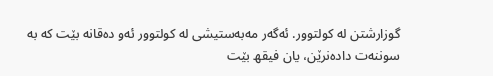گوزارشتن لە کولتوور. ئەگەر مەبەستیشی لە کولتوور ئەو دەقانە بێت کە بە سوننەت دادەنرێن، یان فیقھ بێت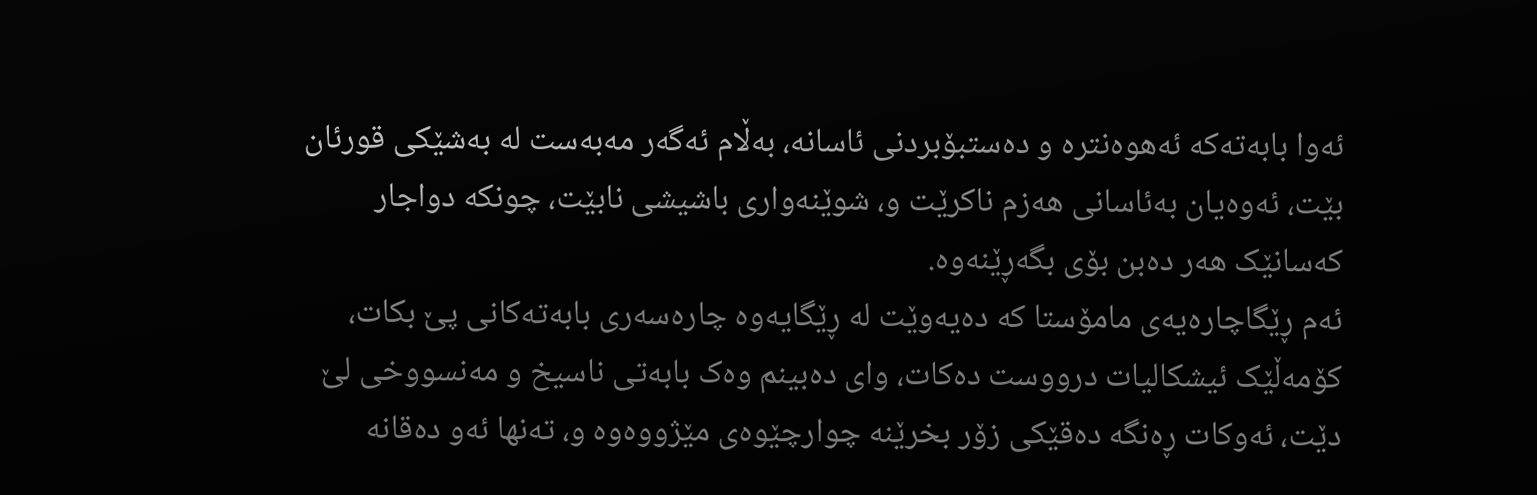ئەوا بابەتەکە ئەھوەنترە و دەستبۆبردنی ئاسانە، بەڵام ئەگەر مەبەست لە بەشێکی قورئان بێت، ئەوەیان بەئاسانی ھەزم ناکرێت و، شوێنەواری باشیشی نابێت، چونکە دواجار کەسانێک ھەر دەبن بۆی بگەڕێنەوە.
ئەم ڕێگاچارەیەی مامۆستا کە دەیەوێت لە ڕێگایەوە چارەسەری بابەتەکانی پێ بکات، کۆمەڵێک ئیشکالیات درووست دەکات، وای دەبینم وەک بابەتی ناسیخ و مەنسووخی لێ دێت، ئەوکات ڕەنگە دەقێکی زۆر بخرێنە چوارچێوەی مێژووەوە و، تەنھا ئەو دەقانە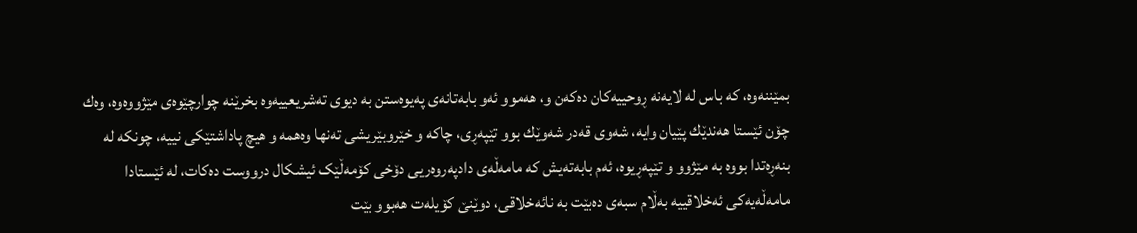بمێننەوە، کە باس لە لایەنە ڕوحییەکان دەکەن و، ھەموو ئەو بابەتانەی پەیوەستن بە دیوی تەشریعییەوە بخرێنە چوارچێوەی مێژووەوە، وەك چۆن ئێستا ھەندێك پێیان وایە، شەوی قەدر شەوێك بوو تێپەڕی، چاکە و خێروبێریشی تەنھا وەھمە و ھیچ پاداشتێکی نییە، چونکە لە بنەڕەتدا بووە بە مێژوو و تێپەڕیوە، ئەم بابەتەیش کە مامەڵەی دادپەروەریی دۆخی کۆمەڵێک ئیشکال درووست دەکات، لە ئێستادا مامەڵەیەكی ئەخلاقییە بەڵام سبەی دەبێت بە نائەخلاقی، دوێنێ کۆیلەت ھەبوو بێت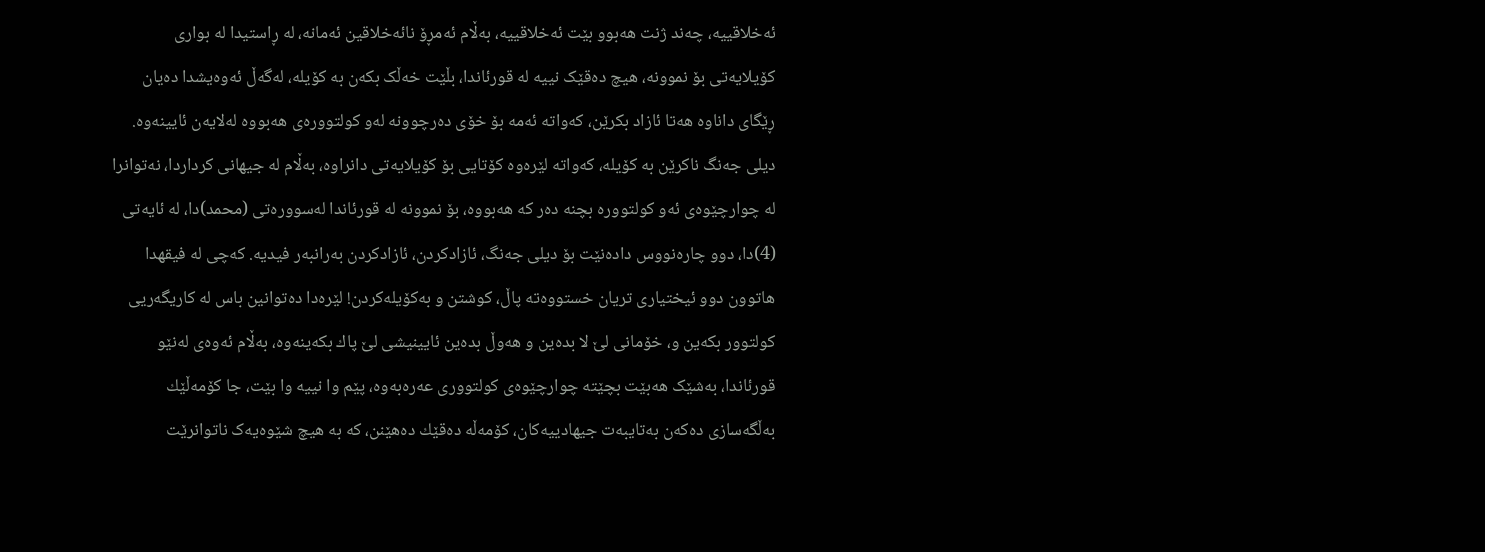ئەخلاقییە، چەند ژنت ھەبوو بێت ئەخلاقییە، بەڵام ئەمڕۆ نائەخلاقین ئەمانە، لە ڕاستیدا لە بواری کۆیلایەتی بۆ نموونە، ھیچ دەقێک نییە لە قورئاندا، بڵێت خەڵک بکەن بە کۆیلە، لەگەڵ ئەوەیشدا دەیان ڕێگای داناوە ھەتا ئازاد بکرێن، کەواتە ئەمە بۆ خۆی دەرچوونە لەو کولتوورەی ھەبووە لەلایەن ئایینەوە. دیلی جەنگ ناکرێن بە کۆیلە، کەواتە لێرەوە کۆتایی بۆ کۆیلایەتی دانراوە، بەڵام لە جیھانی کرداردا، نەتوانرا لە چوارچێوەی ئەو کولتوورە بچنە دەر کە ھەبووە، بۆ نموونە لە قورئاندا لەسوورەتی (محمد)دا، لە ئایەتی (4)دا، دوو چارەنووس دادەنێت بۆ دیلی جەنگ، ئازادکردن، ئازادکردن بەرانبەر فیدیە. کەچی لە فیقھدا ھاتوون دوو ئیختیاری تریان خستووەتە پاڵ، کوشتن و بەکۆیلەکردن! لێرەدا دەتوانین باس لە کاریگەریی کولتوور بکەین و، خۆمانی لێ لا بدەین و ھەوڵ بدەین ئایینیشی لێ پاك بکەینەوە، بەڵام ئەوەی لەنێو قورئاندا، بەشێک ھەبێت بچێتە چوارچێوەی کولتووری عەرەبەوە، پێم وا نییە وا بێت، جا کۆمەڵێك بەڵگەسازی دەکەن بەتایبەت جیھادییەکان، کۆمەڵە دەقێك دەھێنن، کە بە ھیچ شێوەیەک ناتوانرێت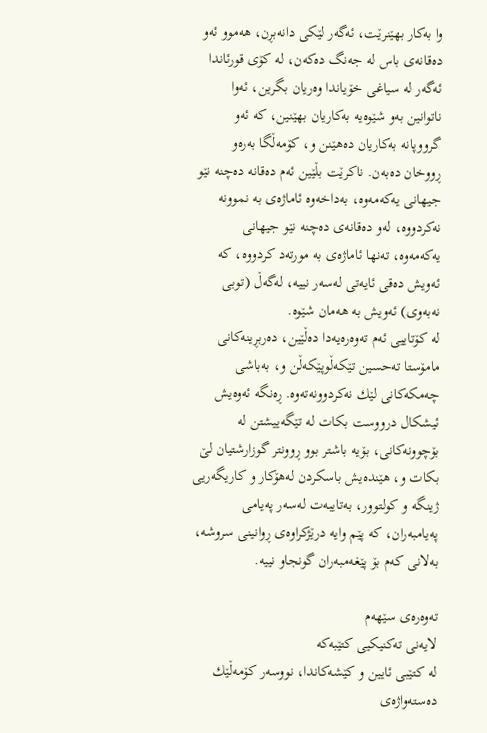وا بەکار بھێنرێت، ئەگەر لێکی دانەبڕن، ھەموو ئەو دەقانەی باس لە جەنگ دەکەن، لە کۆی قورئاندا ئەگەر لە سیاغی خۆیاندا وەریان بگرین، ئەوا ناتوانین بەو شێوەیە بەکاریان بھێنین، کە ئەو گرووپانە بەکاریان دەھێنن و، کۆمەڵگا بەرەو ڕووخان دەبەن. ناکرێت بڵێین ئەم دەقانە دەچنە نێو جیھانی یەکەمەوە، بەداخەوە ئاماژەی بە نموونە نەکردووە، لەو دەقانەی دەچنە نێو جیھانی یەکەمەوە، تەنھا ئاماژەی بە مورتەد کردووە، کە ئەویش دەقی ئایەتی لەسەر نییە، لەگەڵ (توبی نەبەوی) ئەویش بە ھەمان شێوە.
لە کۆتاییی ئەم تەوەرەیەدا دەڵێین، دەربڕینەکانی مامۆستا تەحسین تێکەڵوپێکەڵن و، بەباشی چەمکەکانی لێك نەکردوونەتەوە. ڕەنگە ئەوەیش ئیشکال درووست بکات لە تێگەییشتن لە بۆچوونەکانی، بۆیە باشتر بوو ڕوونتر گوزارشتیان لێ بکات و، ھێندەیش باسکردن لەھۆکار و کاریگەریی ژینگە و کولتوور، بەتایبەت لەسەر پەیامی پەیامبەران، کە پێم وایە درێژکراوەی ڕوانینی سروشە، بەلانی کەم بۆ پێغەمبەران گونجاو نییە.

تەوەرەی سێھەم
لایەنی تەکنیکیی کتێبەکە
لە کتێبی ئایین و کێشەکاندا، نووسەر کۆمەڵێك دەستەواژەی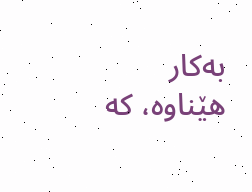بەکار ھێناوە، کە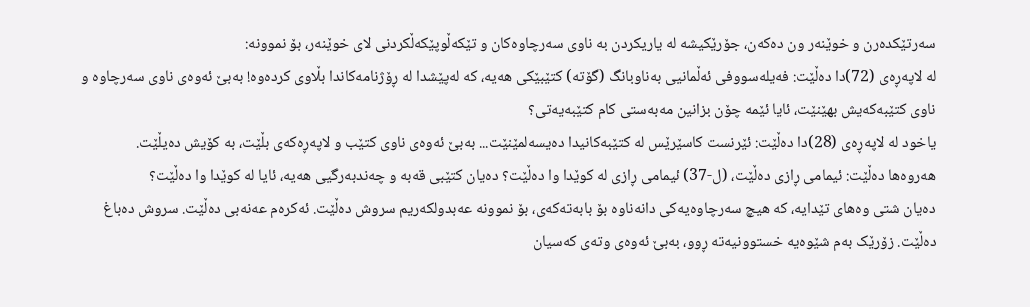سەرتێکدەرن و خوێنەر ون دەکەن، جۆرێکیشە لە یاریکردن بە ناوی سەرچاوەکان و تێکەڵوپێکەڵکردنی لای خوێنەر، بۆ نموونە:
لە لاپەڕەی (72)دا دەڵێت: فەیلەسووفی ئەڵمانیی بەناوبانگ (گۆتە) کتێبێکی ھەیە، کە لەپێشدا لە ڕۆژنامەکاندا بڵاوی کردەوە! بەبێ ئەوەی ناوی سەرچاوە و ناوی کتێبەکەیش بھێنێت، ئایا ئێمە چۆن بزانین مەبەستی کام کتێبەیەتی؟
یاخود لە لاپەڕەی (28)دا دەڵێت: ئێرنست کاسێرێس لە کتێبەکانیدا دەیسەلمێنێت... بەبێ ئەوەی ناوی کتێب و لاپەڕەکەی بڵێت، بە کۆیش دەیڵێت.
ھەروەھا دەڵێت: ئیمامی ڕازی دەڵێت، (ل-37) ئیمامی ڕازی لە کوێدا وا دەڵێت؟ دەیان کتێبی قەبە و چەندبەرگیی ھەیە، ئایا لە کوێدا وا دەڵێت؟
دەیان شتی وەھای تێدایە، کە ھیچ سەرچاوەیەکی دانەناوە بۆ بابەتەکەی، بۆ نموونە عەبدولکەریم سروش دەڵێت. ئەکرەم عەنەبی دەڵێت. سروش دەباغ دەڵێت. زۆرێک بەم شێوەیە خستوونیەتە ڕوو، بەبێ ئەوەی وتەی کەسیان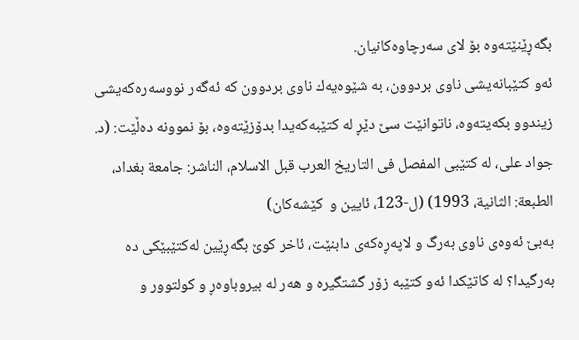بگەڕێنێتەوە بۆ لای سەرچاوەکانیان.
ئەو کتێبانەیشی ناوی بردوون، بە شێوەیەك ناوی بردوون کە ئەگەر نووسەرەکەیشی زیندوو بکەیتەوە، ناتوانێت سێ دێڕ لە کتێبەکەیدا بدۆزێتەوە، بۆ نموونە دەڵێت: (د. جواد علی، لە کتێبی المفصل فی التاریخ العرب قبل الاسلام، الناشر: جامعة بغداد، الطبعة: الثانیة، 1993) (ل-123، ئایین و  کێشەکان)
بەبێ ئەوەی ناوی بەرگ و لاپەڕەکەی دابنێت، ئاخر کوێ بگەڕێین لەکتێبێکی دە بەرگیدا؟ لە کاتێکدا ئەو کتێبە زۆر گشتگیرە و ھەر لە بیروباوەڕ و کولتوور و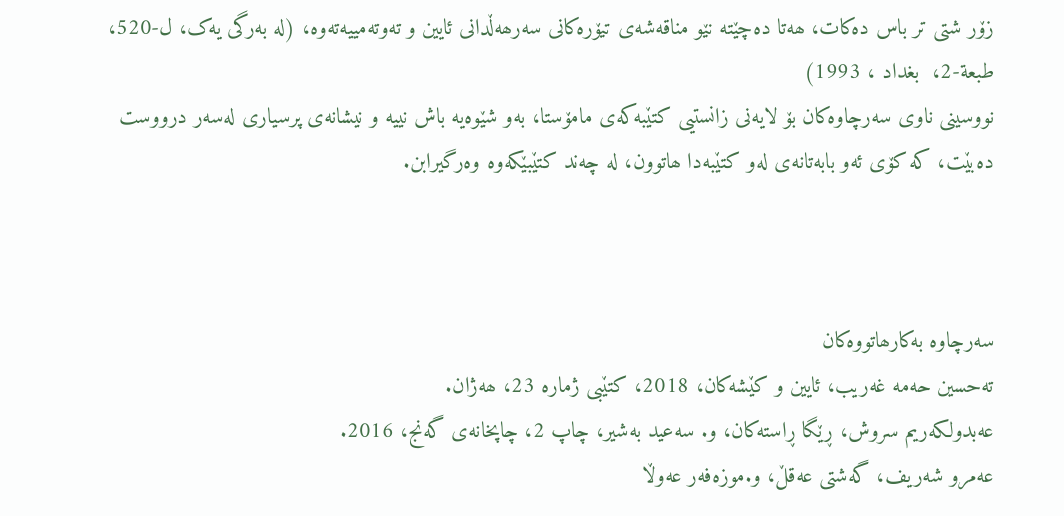زۆر شتی تر باس دەکات، ھەتا دەچێتە نێو مناقەشەی تیۆرەکانی سەرھەڵدانی ئایین و تەوتەمییەتەوە، (لە بەرگی یەک، ل-520، طبعة-2،  بغداد ، 1993)
نووسینی ناوی سەرچاوەکان بۆ لایەنی زانستیی کتێبەکەی مامۆستا، بەو شێوەیە باش نییە و نیشانەی پرسیاری لەسەر درووست دەبێت، کە کۆی ئەو بابەتانەی لەو کتێبەدا ھاتوون، لە چەند کتێبێکەوە وەرگیرابن.



سەرچاوە بەکارھاتووەکان
تەحسین حەمە غەریب، ئایین و کێشەکان، 2018، کتێبی ژمارە 23، ھەژان.
عەبدولکەریم سروش، ڕێگا ڕاستەکان، و. سەعید بەشیر، چاپ 2، چاپخانەی گەنج، 2016.
عەمرو شەریف، گەشتی عەقڵ، و.موزەفەر عەوڵا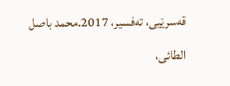قەسرێیی، تەفسیر، 2017.محمد باصل الطائی،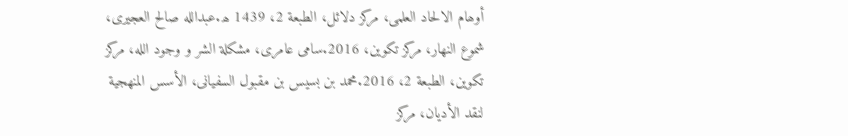أوھام الالحاد العلمی، مرکز دلائل، الطبعة 2، 1439 ھ.عبداللە صالح العجیری، شموع النھار، مرکز تکوین، 2016.سامی عامری، مشکلة الشر و وجود اللە، مرکز تکوین، الطبعة 2، 2016.محمد بن بسیس بن مقبول السفیانی، الأسس المنھجية لنقد الأدیان، مرکز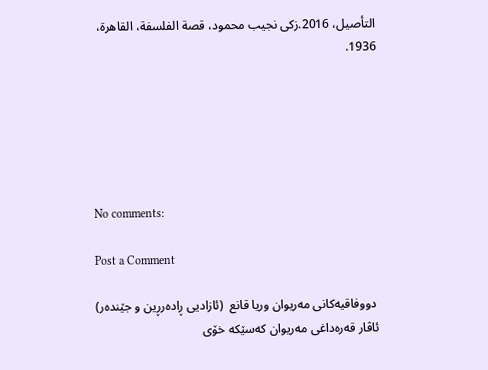التأصیل، 2016.زکی نجیب محمود، قصة الفلسفة، القاھرة، 1936.






No comments:

Post a Comment

 دووفاقیەکانی مەریوان وریا قانع  (ئازادیی ڕادەرڕین و جێندەر) ئاڤار قەرەداغی مەریوان کەسێکە خۆی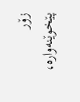زۆر پێخوێنەوارە،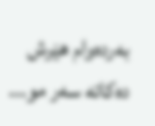بەردەوام هێرش دەکاتە سەر مو...